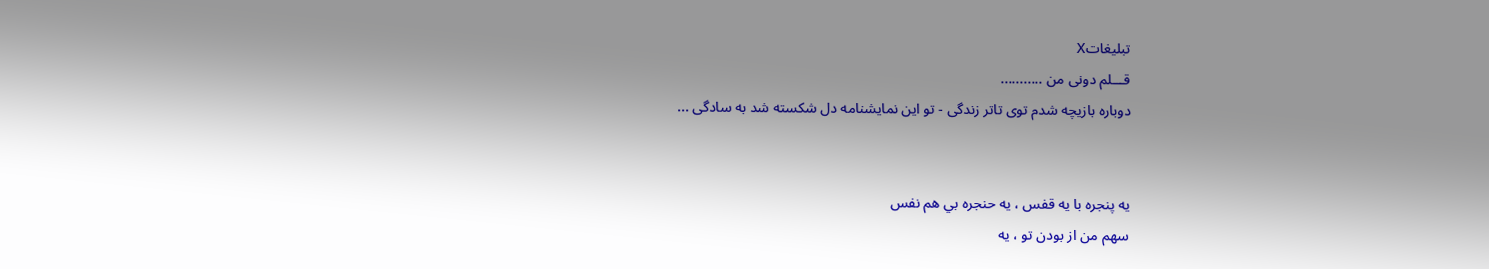تبليغاتX
قـــلم دونی من ...........
دوباره بازیچه شدم توی تاتر زندگی - تو این نمایشنامه دل شکسته شد به سادگی ...


يه پنجره با يه قفس ، يه حنجره بي هم نفس
سهم من از بودن تو ، يه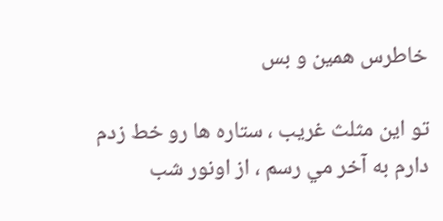خاطرس همين و بس

تو اين مثلث غريب ، ستاره ها رو خط زدم
دارم به آخر مي رسم ، از اونور شب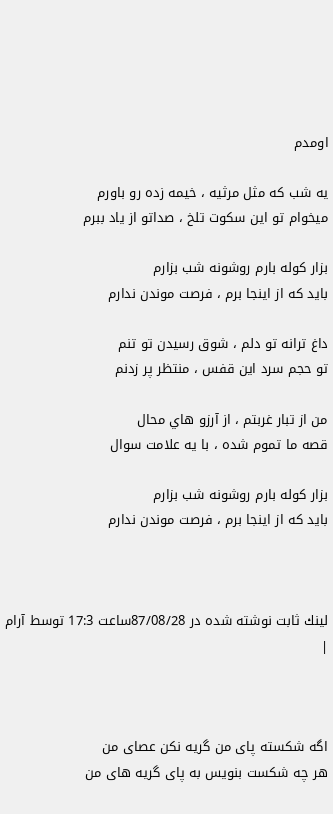اومدم

يه شب كه مثل مرثيه ، خيمه زده رو باورم
ميخوام تو اين سكوت تلخ ، صداتو از ياد ببرم

بزار كوله بارم روشونه شب بزارم
بايد كه از اينجا برم ، فرصت موندن ندارم

داغ ترانه تو دلم ، شوق رسيدن تو تنم
تو حجم سرد اين قفس ، منتظر پر زدنم

من از تبار غربتم ، از آرزو هاي محال
قصه ما تموم شده ، با يه علامت سوال

بزار كوله بارم روشونه شب بزارم
بايد كه از اينجا برم ، فرصت موندن ندارم



لينك ثابت نوشته شده در 87/08/28ساعت 17:3 توسط آرام |



اگه شکسته پای من گریه نکن عصای من
هر چه شکست بنویس به پای گریه های من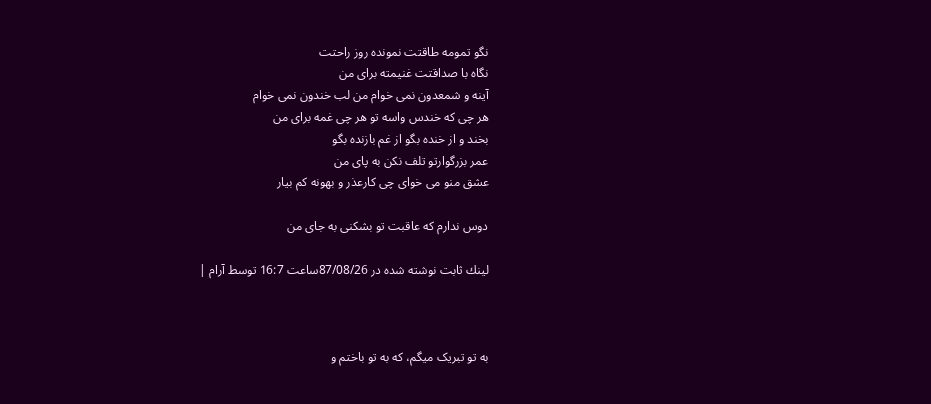نگو تمومه طاقتت نمونده روز راحتت
نگاه با صداقتت غنیمته برای من
آینه و شمعدون نمی خوام من لب خندون نمی خوام
هر چی که خندس واسه تو هر چی غمه برای من
بخند و از خنده بگو از غم بازنده بگو
عمر بزرگوارتو تلف نکن به پای من
عشق منو می خوای چی کارعذر و بهونه کم بیار

دوس ندارم که عاقبت تو بشکنی به جای من

لينك ثابت نوشته شده در 87/08/26ساعت 16:7 توسط آرام |



به تو تبریک میگم، که به تو باختم و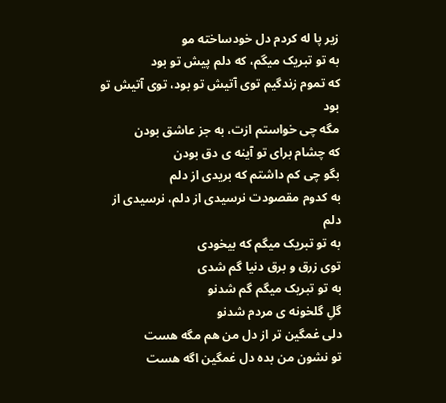زیر پا له کردم دل خودساخته مو
به تو تبریک میگم، که دلم پیش تو بود
که تموم زندگیم توی آتیش تو بود، توی آتیش تو بود
مگه چی خواستم ازت، به جز عاشق بودن
که چشام برای تو آینه ی دق بودن
بگو چی کم داشتم که بریدی از دلم
به کدوم مقصودت نرسیدی از دلم، نرسیدی از دلم
به تو تبریک میگم که بیخودی
توی زرق و برق دنیا گم شدی
به تو تبریک میگم گم شدنو
گلِ گلخونه ی مردم شدنو
دلی غمگین تر از دل من هم مگه هست
تو نشون من بده دل غمگین اگه هست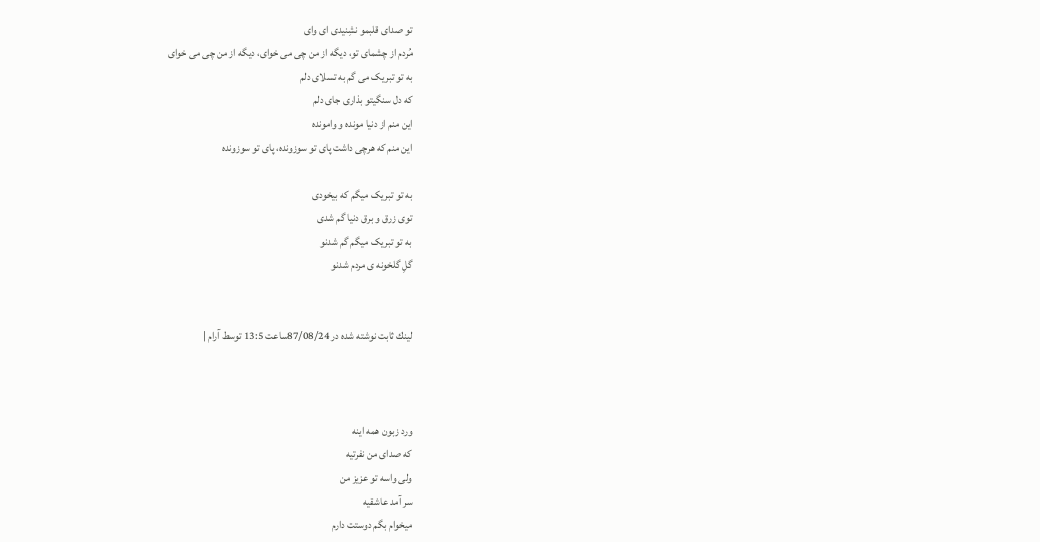تو صدای قلبمو نشِنیدی ای وای
مُردم از چشمای تو، دیگه از من چی می خوای، دیگه از من چی می خوای
به تو تبریک می گم به تسلای دلم
که دل سنگیتو بذاری جای دلم
این منم از دنیا مونده و وامونده
این منم که هرچی داشت پای تو سوزونده، پای تو سوزونده

به تو تبریک میگم که بیخودی
توی زرق و برق دنیا گم شدی
به تو تبریک میگم گم شدنو
گلِ گلخونه ی مردم شدنو


لينك ثابت نوشته شده در 87/08/24ساعت 13:5 توسط آرام |



ورد زبون همه اینه
که صدای من نفرتیه
ولی واسه تو عزیز من
سر آمد عاشقیه
میخوام بگم دوستت دارم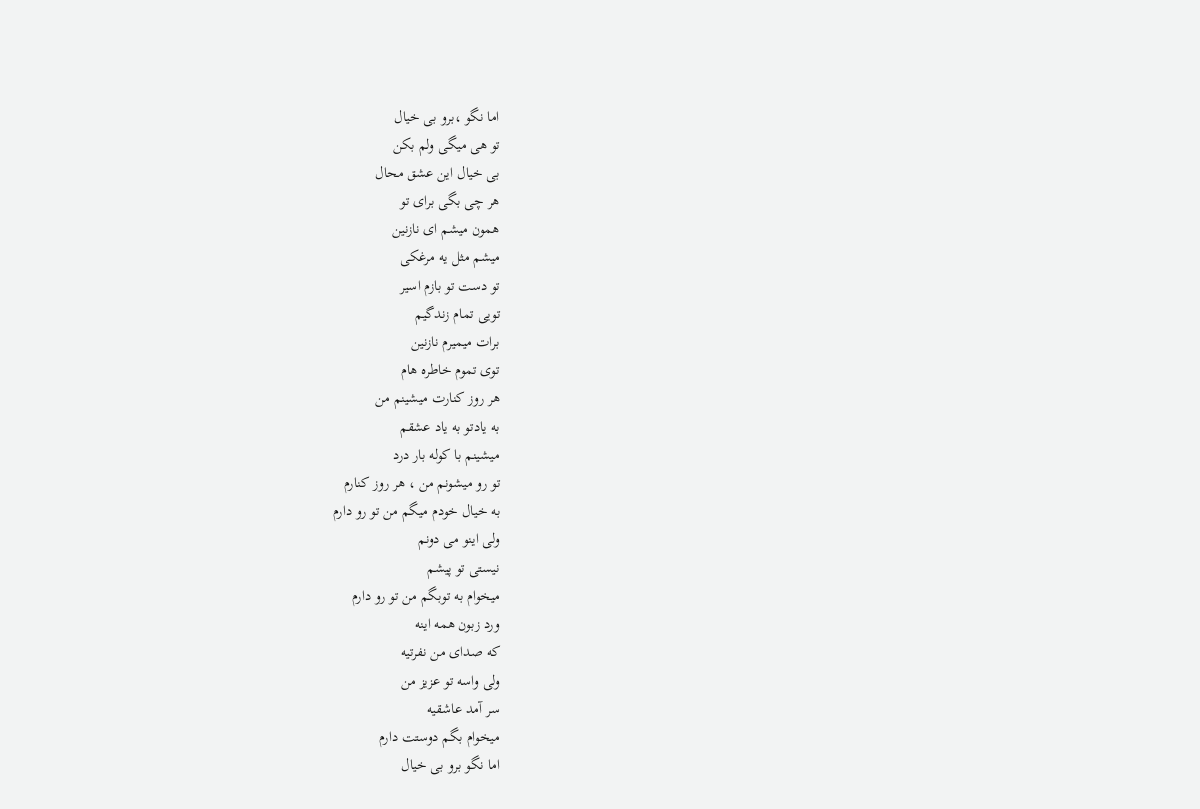اما نگو ،برو بی خیال
تو هی میگی ولم بکن
بی خیال این عشق محال
هر چی بگی برای تو
همون میشم ای نازنین
میشم مثل یه مرغکی
تو دست تو بازم اسیر
تویی تمام زندگیم
برات میمیرم نازنین
توی تموم خاطره هام
هر روز کنارت میشینم من
به یادتو به یاد عشقم
میشینم با کوله بار درد
تو رو میشونم من ، هر روز کنارم
به خیال خودم میگم من تو رو دارم
ولی اینو می دونم
نیستی تو پیشم
میخوام به توبگم من تو رو دارم
ورد زبون همه اینه
که صدای من نفرتیه
ولی واسه تو عزیز من
سر آمد عاشقیه
میخوام بگم دوستت دارم
اما نگو برو بی خیال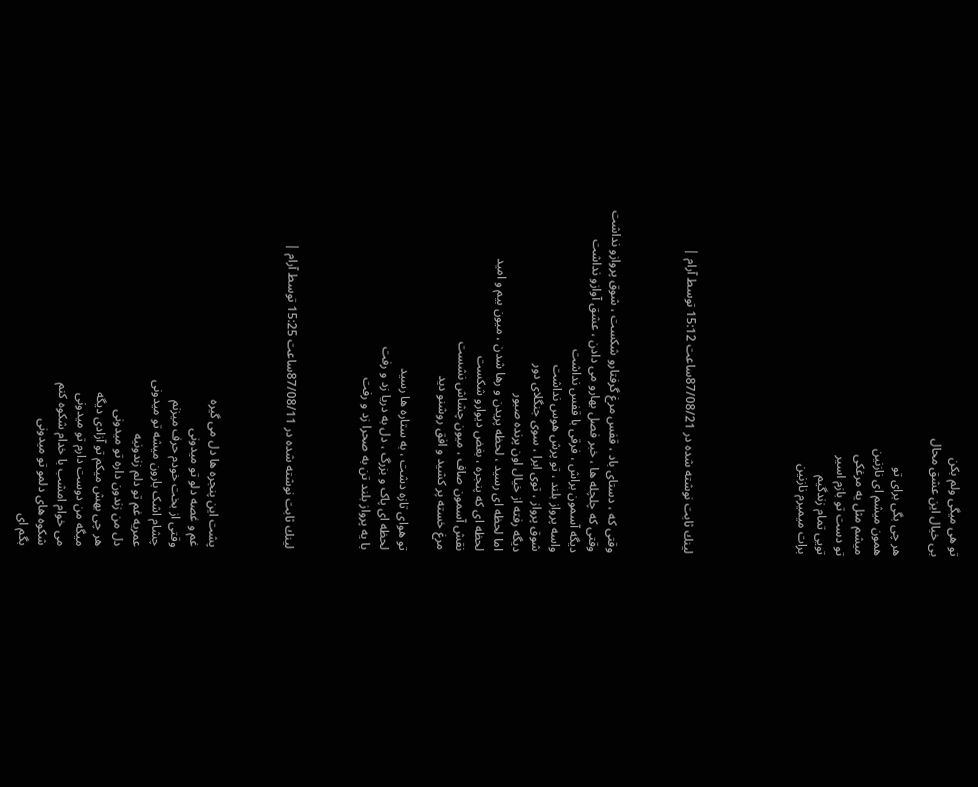تو هی میگی ولم بکن
بی خیال این عشق محال

هر چی بگی برای تو
همون میشم ای نازنین
میشم مثل یه مرغکی
تو دست تو بازم اسیر
تویی تمام زندگیم
برات میمیرم نازنین





لينك ثابت نوشته شده در 87/08/21ساعت 15:12 توسط آرام |



وقتی که ، دستای باد ، قفس مرغ گرفتارو شکست ، شوق پروازو نداشت
وقتی که چلچله ها ، خبر فصل بهارو می دادن ، عشق آوازو نداشت
دیگه آسمون براش ، فرقی با قفس نداشت
واسه پرواز بلند ، تو پرش هوس نداشت
شوق پرواز ، توی ابرا ، سوی جنگلای دور
دیگه رفته از خیال اون پرنده صبور
اما لحظه ای رسید ، لحظه پریدن و رها شدن ، میون بیم و امید
لحظه ای که پنجره ، بغض دیوارو شکست
نقش آسمون صاف ، میون چشاش نشست
مرغ خسته پر کشید و افق روشنو دید

تو هوای تازه دشت ، به ستاره ها رسید
لحظه ای پاک و بزرگ ، دل به دریا زد و رفت
با یه پرواز بلند تن به صحرا زد و رفت



لينك ثابت نوشته شده در 87/08/11ساعت 15:25 توسط آرام |



پشت این پنجره ها دل می گیره
غم و غصه دلو تو میدونی
وقتی از بخت خودم حرف میزنم
چشام اشک بارون میشه تو میدونی
عمریه غم تو دلم زندونیه
دل من زندون داره تو میدونی
هر چی بهش میکم تو آزادی دیگه
میگه من دوست دارم تو میدونی
می خوام امشب با خدام شکوه کنم
شکوه های دلمو تو میدونی
بگم ای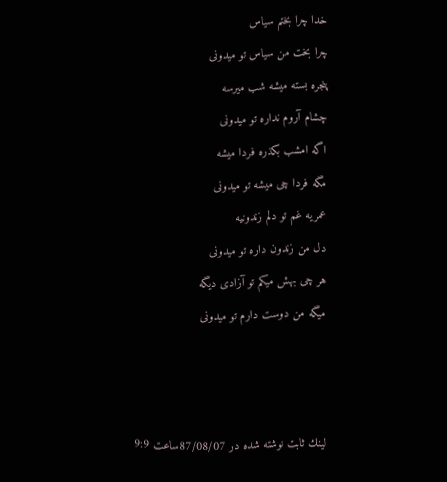خدا چرا بختم سیاس
چرا بخت من سیاس تو میدونی
پنجره بسته میشه شب میرسه
چشام آروم نداره تو میدونی
اگه امشب بکذره فردا میشه
مگه فردا چی میشه تو میدونی
عمریه غم تو دلم زندونیه
دل من زندون داره تو میدونی
هر چی بهش میکم تو آزادی دیگه
میگه من دوست دارم تو میدونی



لينك ثابت نوشته شده در 87/08/07ساعت 9:9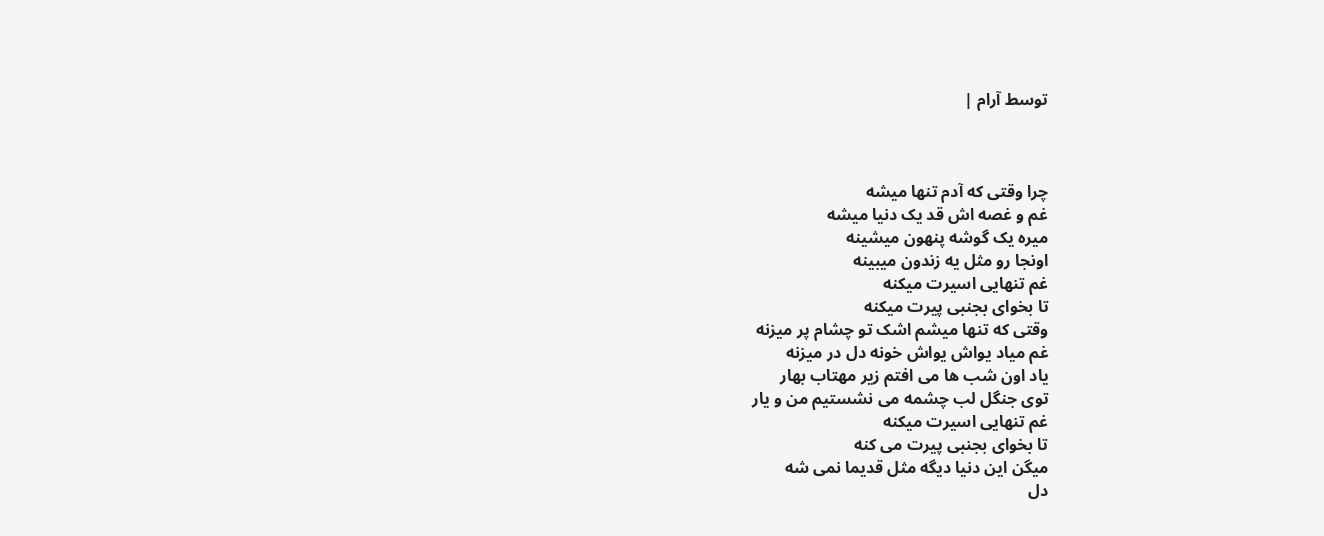توسط آرام |



چرا وقتی که آدم تنها میشه
غم و غصه اش قد یک دنیا میشه
میره یک گوشه پنهون میشینه
اونجا رو مثل یه زندون میبینه
غم تنهایی اسیرت میکنه
تا بخوای بجنبی پیرت میکنه
وقتی که تنها میشم اشک تو چشام پر میزنه
غم میاد یواش یواش خونه دل در میزنه
یاد اون شب ها می افتم زیر مهتاب بهار
توی جنگل لب چشمه می نشستیم من و یار
غم تنهایی اسیرت میکنه
تا بخوای بجنبی پیرت می کنه
میگن این دنیا دیگه مثل قدیما نمی شه
دل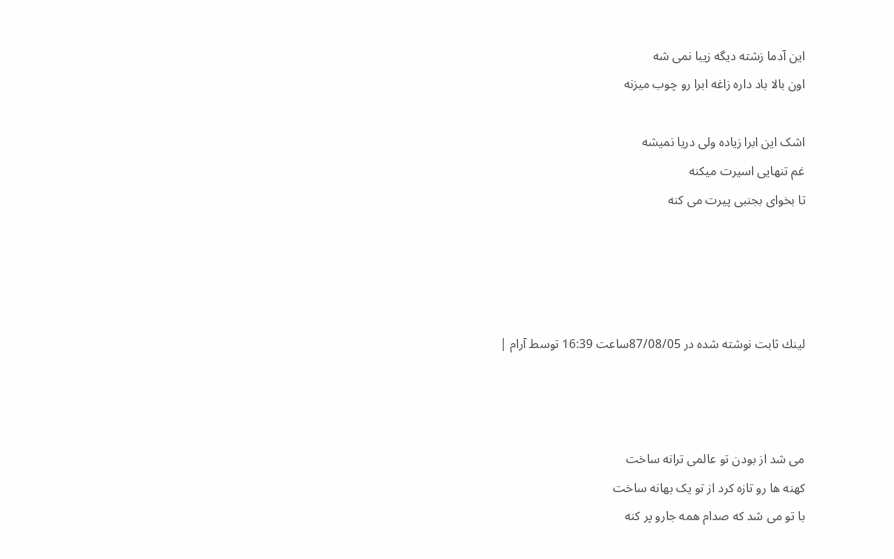این آدما زشته دیگه زیبا نمی شه
اون بالا باد داره زاغه ابرا رو چوب میزنه

اشک این ابرا زیاده ولی دریا نمیشه
غم تنهایی اسیرت میکنه
تا بخوای بجنبی پیرت می کنه




لينك ثابت نوشته شده در 87/08/05ساعت 16:39 توسط آرام |



می شد از بودن تو عالمی ترانه ساخت
کهنه ها رو تازه کرد از تو یک بهانه ساخت
با تو می شد که صدام همه جارو پر کنه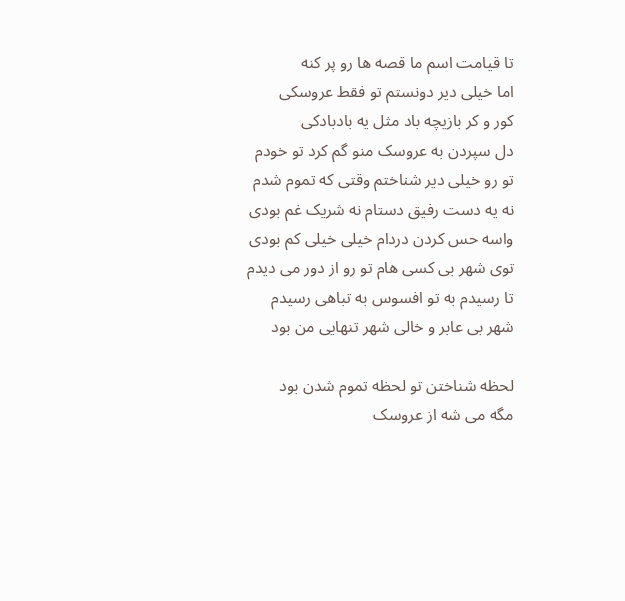تا قیامت اسم ما قصه ها رو پر کنه
اما خیلی دیر دونستم تو فقط عروسکی
کور و کر بازیچه باد مثل یه بادبادکی
دل سپردن به عروسک منو گم کرد تو خودم
تو رو خیلی دیر شناختم وقتی که تموم شدم
نه یه دست رفیق دستام نه شریک غم بودی
واسه حس کردن دردام خیلی خیلی کم بودی
توی شهر بی کسی هام تو رو از دور می دیدم
تا رسیدم به تو افسوس به تباهی رسیدم
شهر بی عابر و خالی شهر تنهایی من بود

لحظه شناختن تو لحظه تموم شدن بود
مگه می شه از عروسک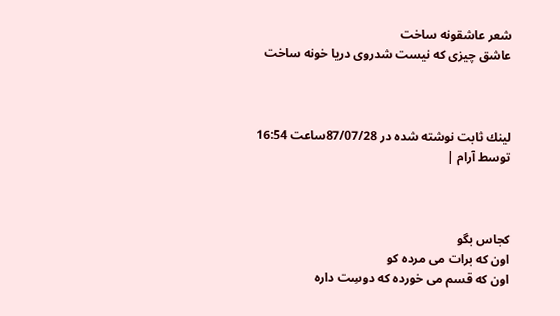شعر عاشقونه ساخت
عاشق چیزی که نیست شدروی دریا خونه ساخت



لينك ثابت نوشته شده در 87/07/28ساعت 16:54 توسط آرام |



کجاس بگو
اون که برات می مرده کو
اون که قسم می خورده که دوسِت داره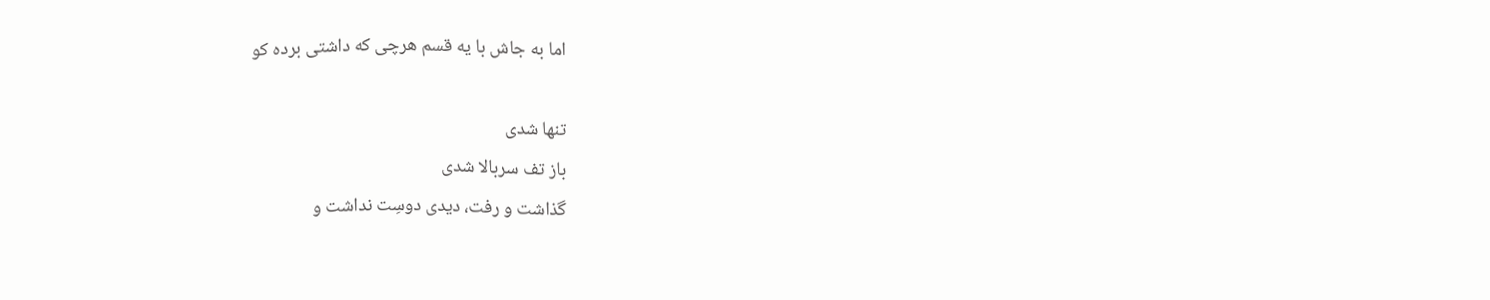اما به جاش با یه قسم هرچی که داشتی برده کو

تنها شدی
باز تف سربالا شدی
گذاشت و رفت، دیدی دوسِت نداشت و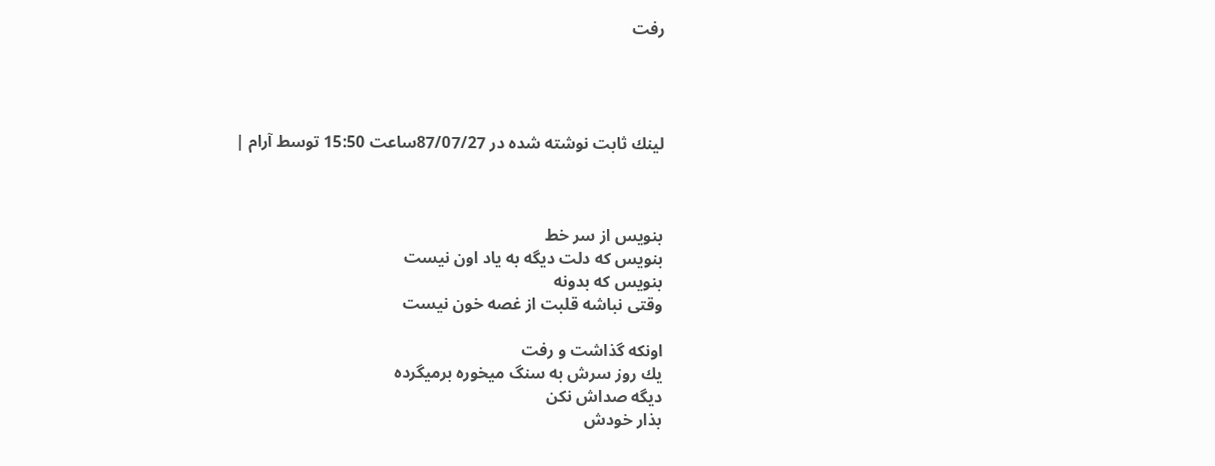رفت




لينك ثابت نوشته شده در 87/07/27ساعت 15:50 توسط آرام |



بنویس از سر خط
بنویس که دلت دیگه به یاد اون نیست
بنویس که بدونه
وقتی نباشه قلبت از غصه خون نیست

اونکه گذاشت و رفت
یك روز سرش به سنگ میخوره برمیگرده
دیگه صداش نکن
بذار خودش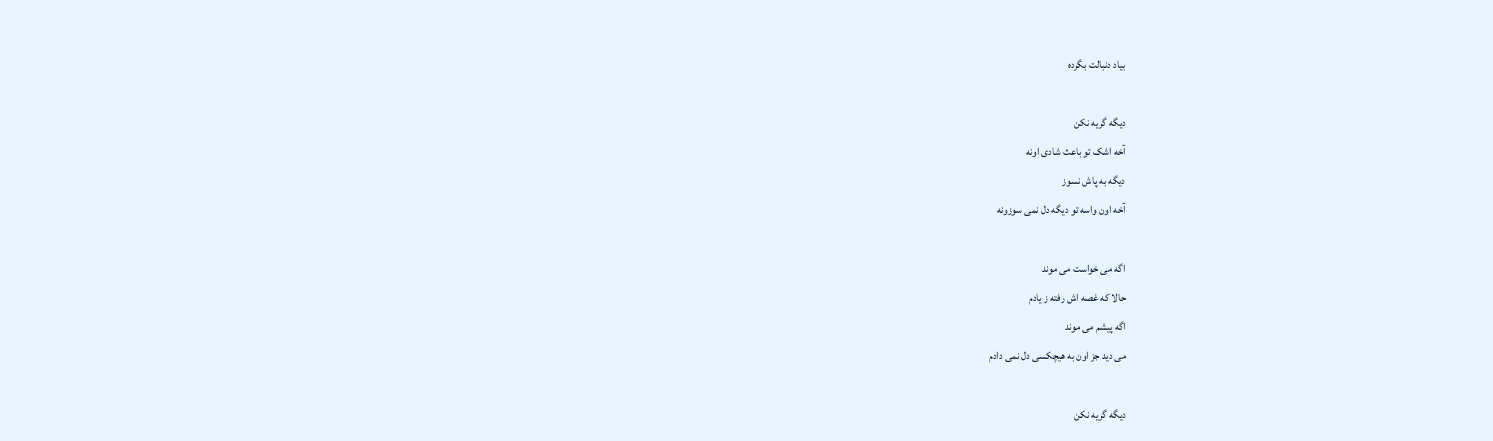بیاد دنبالت بگرده

دیگه گریه نکن
آخه اشک تو باعث شادی اونه
دیگه به پاش نسوز
آخه اون واسه تو دیگه دل نمی سوزونه

اگه می خواست می موند
حالا که غصه اش رفته ز یادم
اگه پیشم می موند
می دید جز اون به هیچکسی دل نمی دادم

دیگه گریه نکن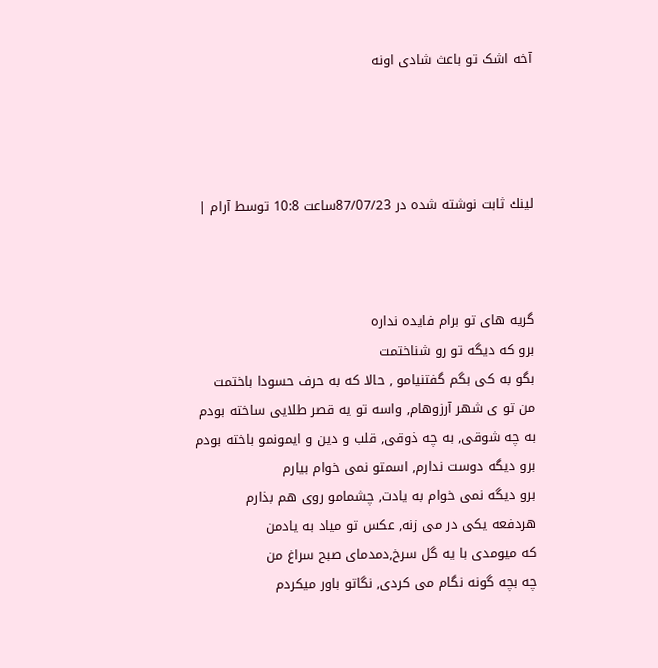آخه اشک تو باعث شادی اونه




لينك ثابت نوشته شده در 87/07/23ساعت 10:8 توسط آرام |



گریه های تو برام فایده نداره
برو که دیگه تو رو شناختمت
بگو به کی بگم گفتنیامو , حالا که به حرف حسودا باختمت
من تو ی شهر آرزوهام, واسه تو یه قصر طلایی ساخته بودم
به چه شوقی, به چه ذوقی, قلب و دین و ایمونمو باخته بودم
برو دیگه دوست ندارم, اسمتو نمی خوام بیارم
برو دیگه نمی خوام به یادت, چشمامو روی هم بذارم
هردفعه یکی در می زنه, عکس تو میاد به یادمن
که میومدی با یه گل سرخ,دمدمای صبح سراغ من
چه بچه گونه نگام می کردی, نگاتو باور میکردم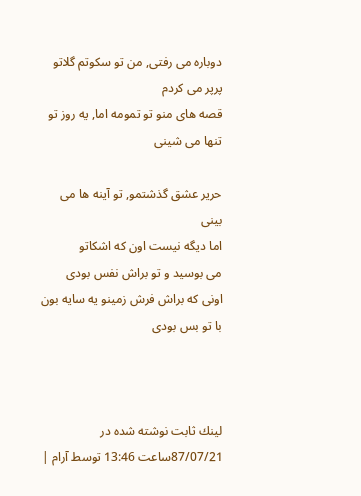دوباره می رفتی, من تو سکوتم گلاتو پرپر می کردم
قصه های منو تو تمومه اما, یه روز تو تنها می شینی

حریر عشق گذشتمو, تو آینه ها می بینی
اما دیگه نیست اون که اشکاتو
می بوسید و تو براش نفس بودی
اونی که براش فرش زمینو یه سایه بون با تو بس بودی



لينك ثابت نوشته شده در 87/07/21ساعت 13:46 توسط آرام |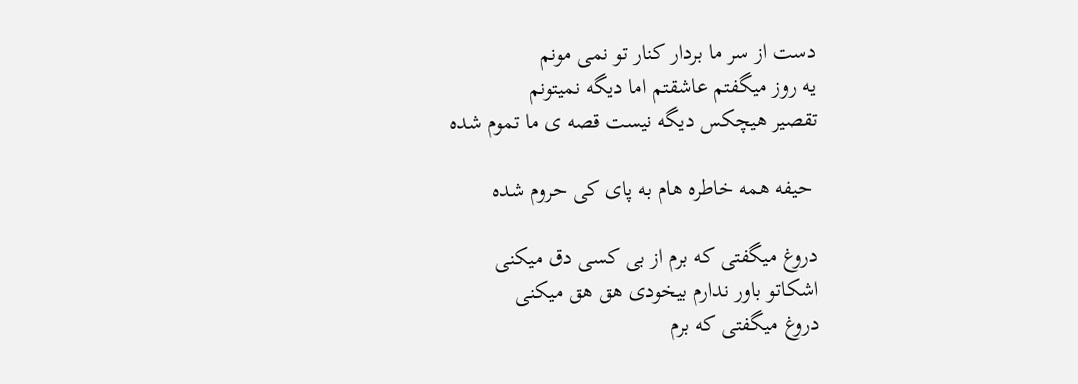دست از سر ما بردار کنار تو نمی مونم
یه روز میگفتم عاشقتم اما دیگه نمیتونم
تقصیر هیچکس دیگه نیست قصه ی ما تموم شده

 حیفه همه خاطره هام به پای کی حروم شده

دروغ میگفتی که برم از بی کسی دق میکنی
اشکاتو باور ندارم بیخودی هق هق میکنی
دروغ میگفتی که برم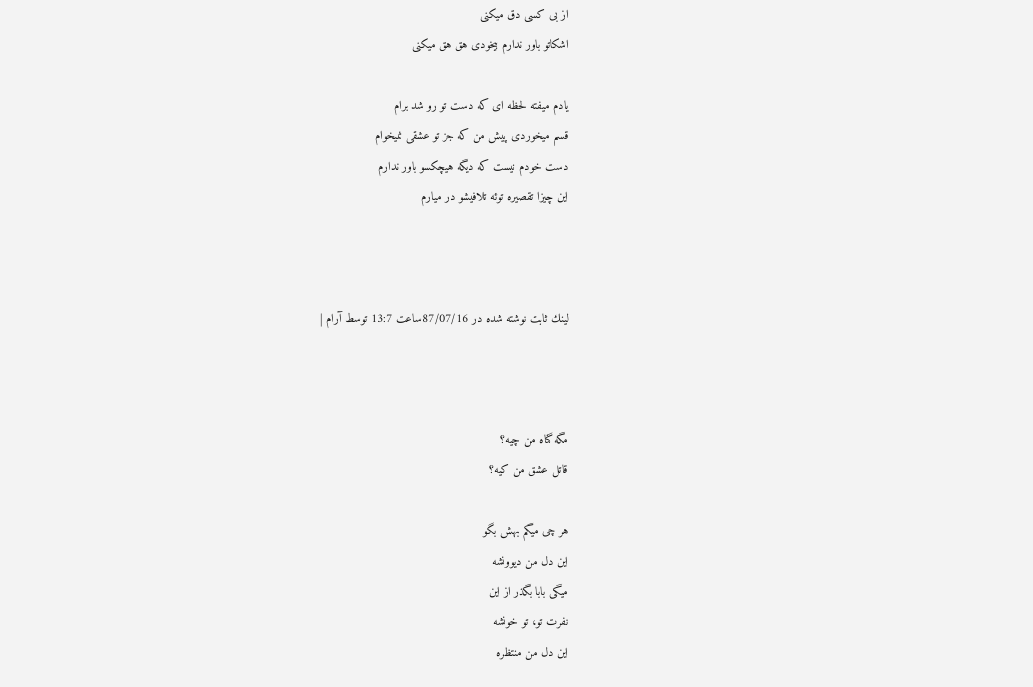از بی کسی دق میکنی
اشکاتو باور ندارم بیخودی هق هق میکنی

یادم میفته لحظه ای که دست تو رو شد برام
قسم میخوردی پیش من که جز تو عشقی نمیخوام
دست خودم نیست که دیگه هیچکسو باور ندارم
این چیزا تقصیره توئه تلافیشو در میارم



لينك ثابت نوشته شده در 87/07/16ساعت 13:7 توسط آرام |



مگه گناه من چیه؟
قاتل عشق من کیه؟

هر چی میگم بهش بگو
این دل من دیوونشه
میگی بابا بگذر از این
نفرت تو، تو خونشه
این دل من منتظره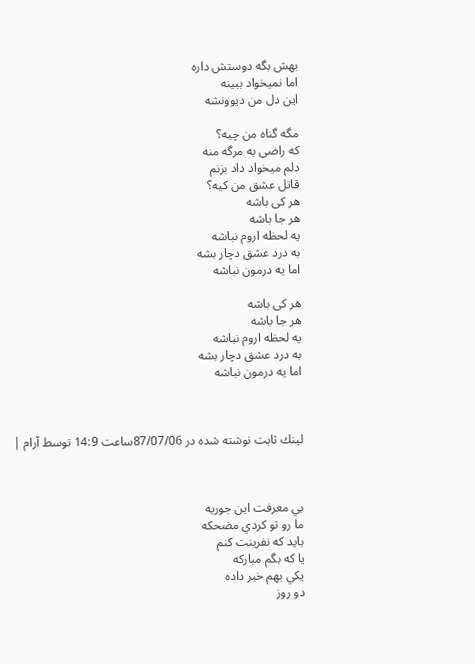بهش بگه دوستش داره
اما نمیخواد ببینه
این دل من دیوونشه

مگه گناه من چیه؟
که راضی به مرگه منه
دلم میخواد داد بزنم
قاتل عشق من کیه؟
هر کی باشه
هر جا باشه
یه لحظه اروم نباشه
به درد عشق دچار بشه
اما یه درمون نباشه

هر کی باشه
هر جا باشه
یه لحظه اروم نباشه
به درد عشق دچار بشه
اما یه درمون نباشه



لينك ثابت نوشته شده در 87/07/06ساعت 14:9 توسط آرام |



بي معرفت اين جوريه
ما رو تو كردي مضحكه
بايد كه نفرينت كنم
يا كه بگم مباركه
يكي بهم خبر داده
دو روز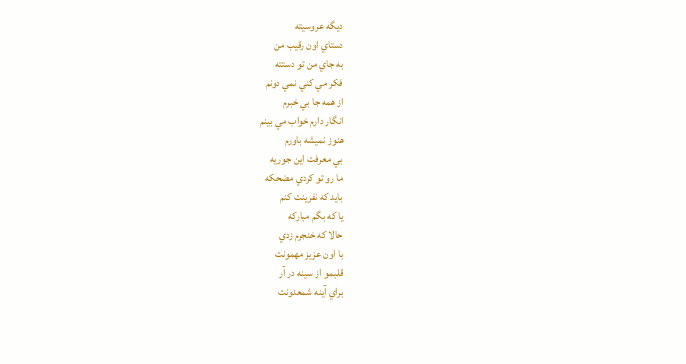ديگه عروسيته
دستاي اون رقيب من
به جاي من تو دستته
فكر مي كني نمي دونم
از همه جا بي خبرم
انگار دارم خواب مي بينم
هنوز نميشه باورم
بي معرفت اين جوريه
ما رو تو كردي مضحكه
بايد كه نفرينت كنم
يا كه بگم مباركه
حالا كه خنجرم زدي
با اون عزيز مهمونت
قلبمو از سينه در آر
براي آينه شمعدونت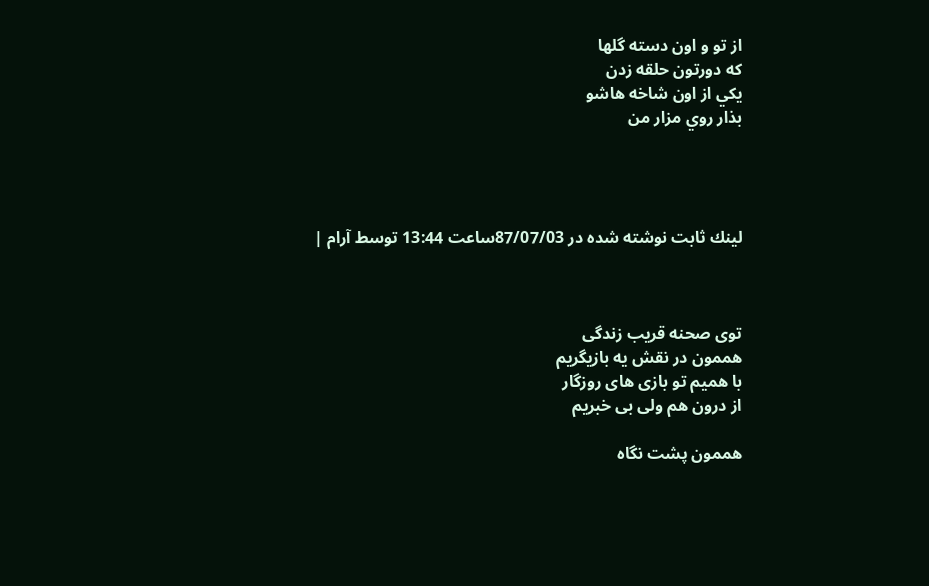از تو و اون دسته گلها
كه دورتون حلقه زدن
يكي از اون شاخه هاشو
بذار روي مزار من




لينك ثابت نوشته شده در 87/07/03ساعت 13:44 توسط آرام |



توی صحنه قریب زندگی
هممون در نقش یه بازیگریم
با همیم تو بازی های روزگار
از درون هم ولی بی خبریم

هممون پشت نگاه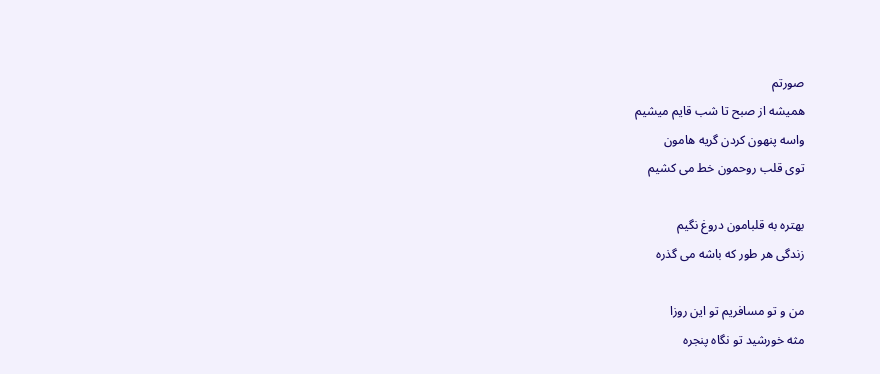صورتم
همیشه از صبح تا شب قایم میشیم
واسه پنهون کردن گریه هامون
توی قلب روحمون خط می کشیم

بهتره به قلبامون دروغ نگیم
زندگی هر طور که باشه می گذره

من و تو مسافریم تو این روزا
مثه خورشید تو نگاه پنجره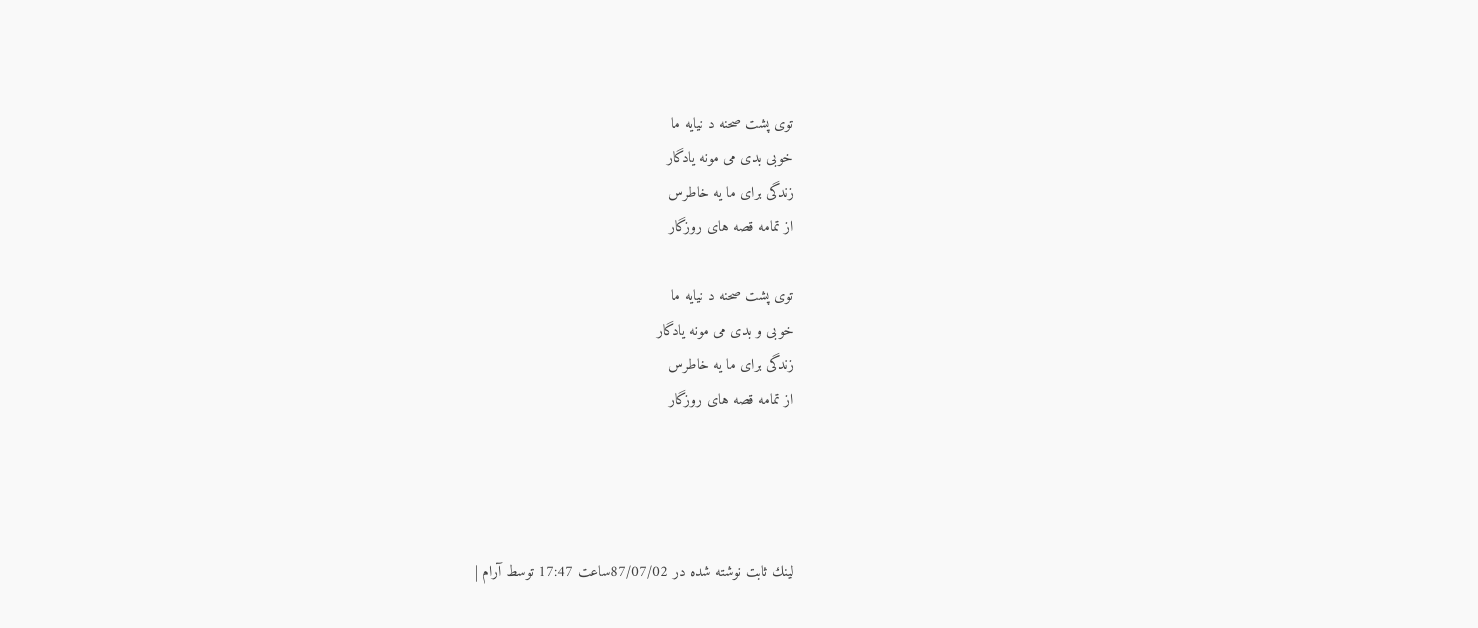توی پشت صحنه د نیایه ما
خوبی بدی می مونه یادگار
زندگی برای ما یه خاطرس
از تمامه قصه های روزگار

توی پشت صحنه د نیایه ما
خوبی و بدی می مونه یادگار
زندگی برای ما یه خاطرس
از تمامه قصه های روزگار




لينك ثابت نوشته شده در 87/07/02ساعت 17:47 توسط آرام |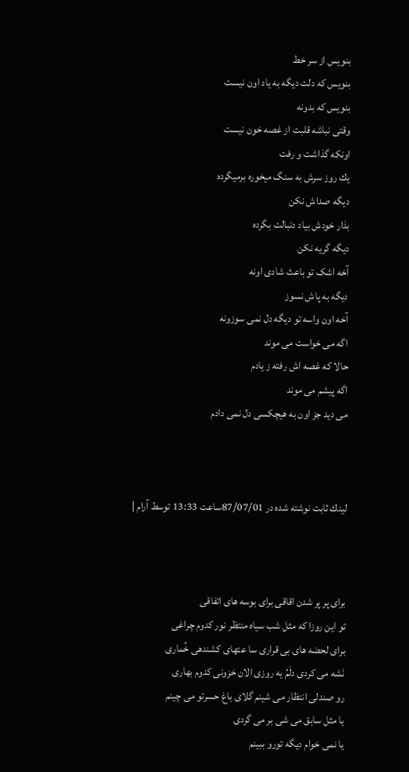بنویس از سر خط
بنویس که دلت دیگه به یاد اون نیست
بنویس که بدونه
وقتی نباشه قلبت از غصه خون نیست
اونکه گذاشت و رفت
یك روز سرش به سنگ میخوره برمیگرده
دیگه صداش نکن
بذار خودش بیاد دنبالت بگرده
دیگه گریه نکن
آخه اشک تو باعث شادی اونه
دیگه به پاش نسوز
آخه اون واسه تو دیگه دل نمی سوزونه
اگه می خواست می موند
حالا که غصه اش رفته ز یادم
اگه پیشم می موند
می دید جز اون به هیچکسی دل نمی دادم



لينك ثابت نوشته شده در 87/07/01ساعت 13:33 توسط آرام |



برای پر پر شدن اقاقی برای بوسه های اتفاقی
تو این روزا که مثل شب سیاه منتظر نور کدوم چراغی
برای لحضه های بی قراری سا عتهای کشندهی خُماری
نَشه می کردی دلَمُ یه روزی الان خزونی کدوم بهاری
رو صندلی انتظار می شینم گلای باغ حسرتو می چینم
یا مثل سابق می شی بر می گردی
یا نمی خوام دیگه تورو ببینم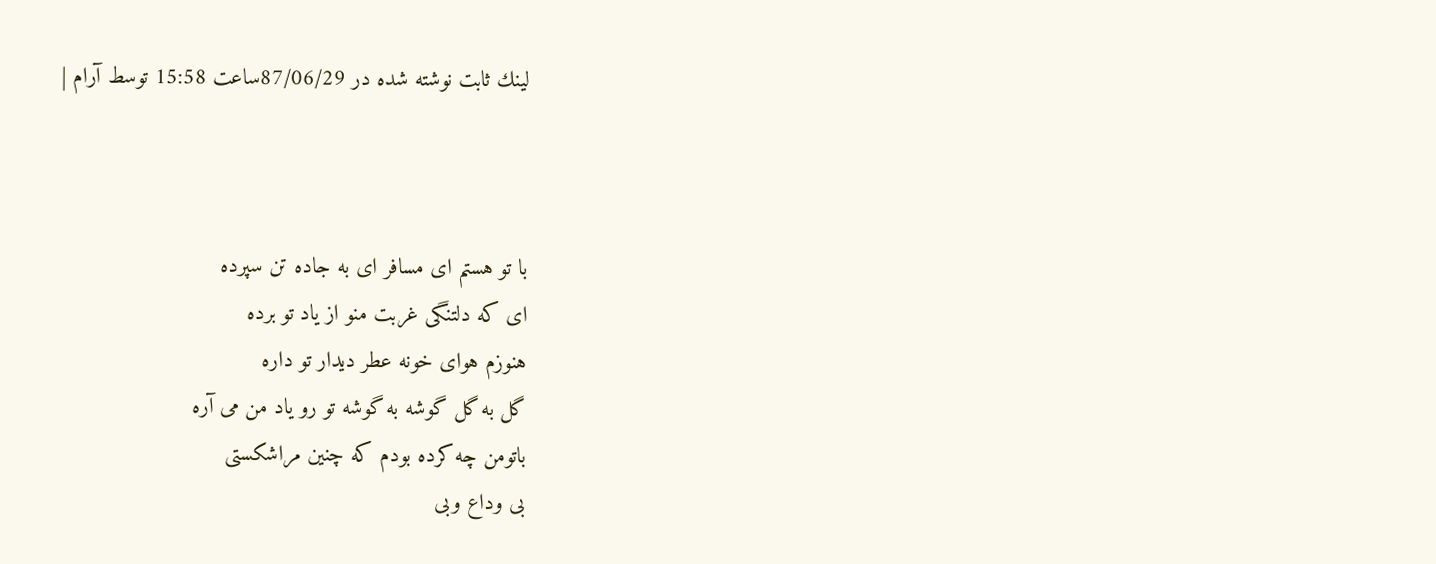لينك ثابت نوشته شده در 87/06/29ساعت 15:58 توسط آرام |



با تو هستم ای مسافر ای به جاده تن سپرده
ای که دلتنگی غربت منو از یاد تو برده
هنوزم هوای خونه عطر دیدار تو داره
گل به گل گوشه به گوشه تو رو یاد من می آره
باتومن چه کرده بودم که چنین مراشکستی
بی وداع وبی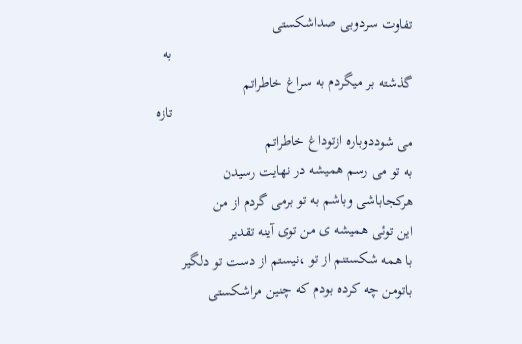تفاوت سردوبی صداشکستی
                                                                به گذشته بر میگردم به سراغ خاطراتم
                                                                تازه می شوددوباره ازتوداغ خاطراتم
به تو می رسم همیشه در نهایت رسیدن
هرکجاباشی وباشم به تو برمی گردم از من
این توئی همیشه ی من توی آینه تقدیر
با همه شکستنم از تو ،نیستم از دست تو دلگیر
باتومن چه کرده بودم که چنین مراشکستی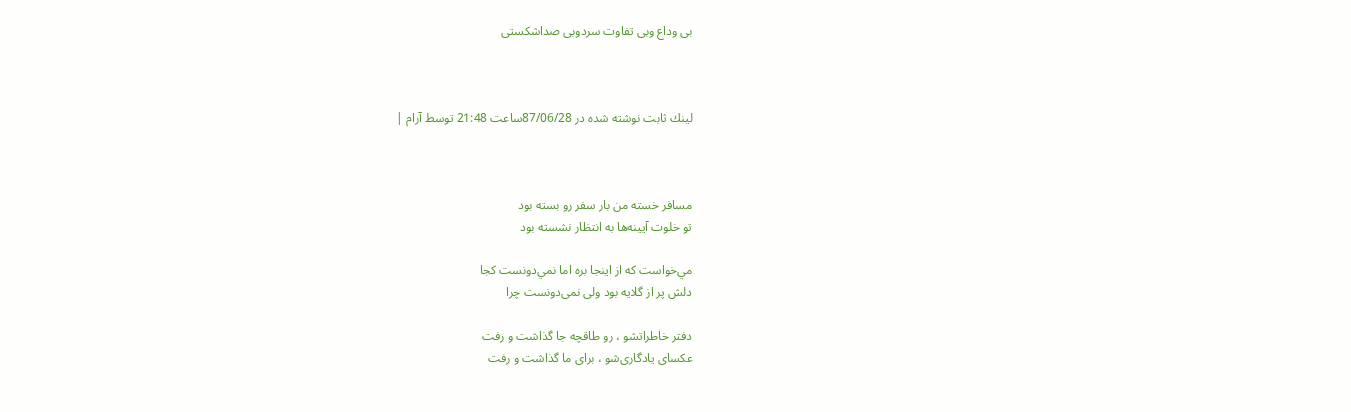بی وداع وبی تفاوت سردوبی صداشکستی



لينك ثابت نوشته شده در 87/06/28ساعت 21:48 توسط آرام |



مسافر خسته من بار سفر رو بسته بود
تو خلوت آيينه‌ها به انتظار نشسته بود

مي‌خواست كه از اينجا بره اما نمي‌دونست كجا
دلش پر از گلايه بود ولی نمی‌دونست چرا

دفتر خاطراتشو ، رو طاقچه جا گذاشت و رفت
عكسای يادگاری‌شو ، برای ما گذاشت و رفت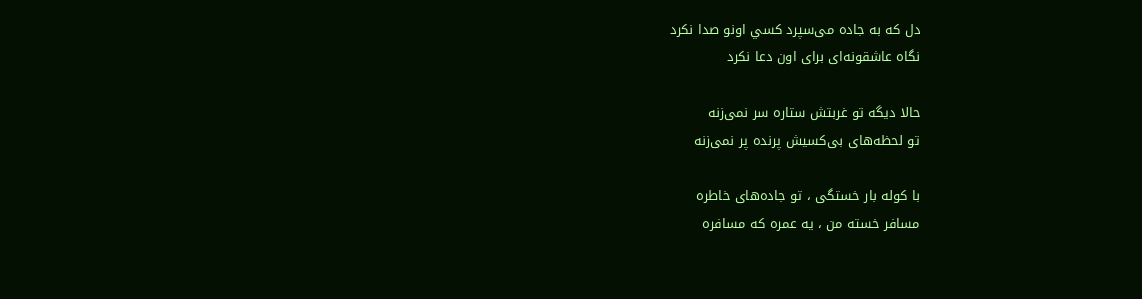دل كه به جاده می‌سپرد كسي اونو صدا نكرد
نگاه عاشقونه‌ای برای اون دعا نكرد

حالا ديگه تو غربتش ستاره سر نمی‌زنه
تو لحظه‌های بی‌كسيش پرنده پر نمی‌زنه

با كوله بار خستگی ، تو جاده‌های خاطره
مسافر خسته من ، يه عمره كه مسافره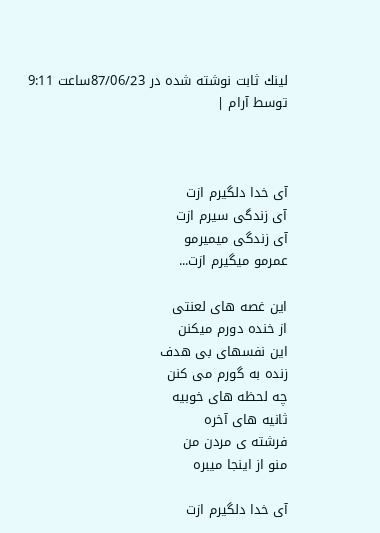لينك ثابت نوشته شده در 87/06/23ساعت 9:11 توسط آرام |



آی خدا دلگیرم ازت
آی زندگی سیرم ازت
آی زندگی میمیرمو
عمرمو میگیرم ازت...

این غصه های لعنتی
از خنده دورم میکنن
این نفسهای بی هدف
زنده به گورم می کنن
چه لحظه های خوبیه
ثانیه های آخره
فرشته ی مردن من
منو از اینجا میبره

آی خدا دلگیرم ازت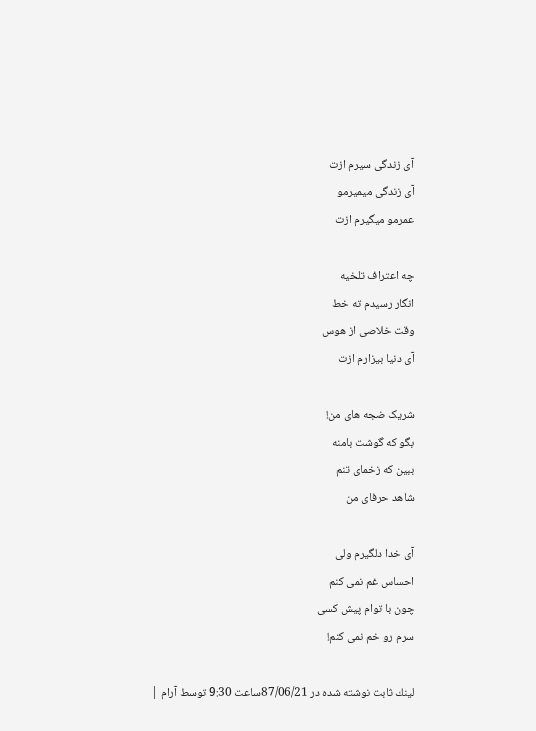آی زندگی سیرم ازت
آی زندگی میمیرمو
عمرمو میگیرم ازت

چه اعتراف تلخیه
انگار رسیدم ته خط
وقت خلاصی از هوس
آی دنیا بیزارم ازت

شریک ضجه های من!
بگو که گوشت بامنه
ببین که زخمای تنم
شاهد حرفای من

آی خدا دلگیرم ولی
احساس غم نمی کنم
چون با توام پیش کسی
سرم رو خم نمی کنم!

لينك ثابت نوشته شده در 87/06/21ساعت 9:30 توسط آرام |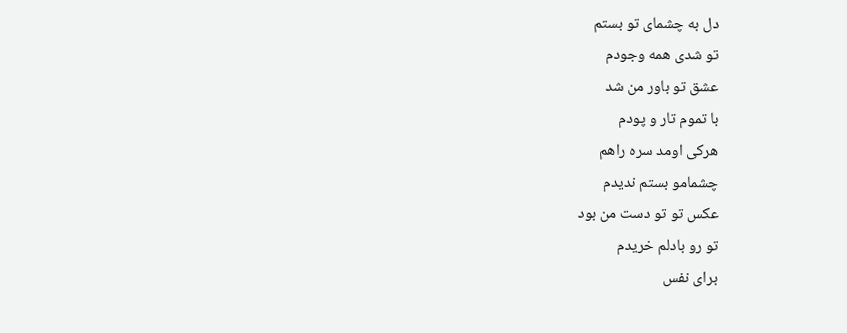دل به چشمای تو بستم
تو شدی همه وجودم
عشق تو باور من شد
با تموم تار و پودم
هرکی اومد سره راهم
چشمامو بستم ندیدم
عکس تو تو دست من بود
تو رو بادلم خریدم
برای نفس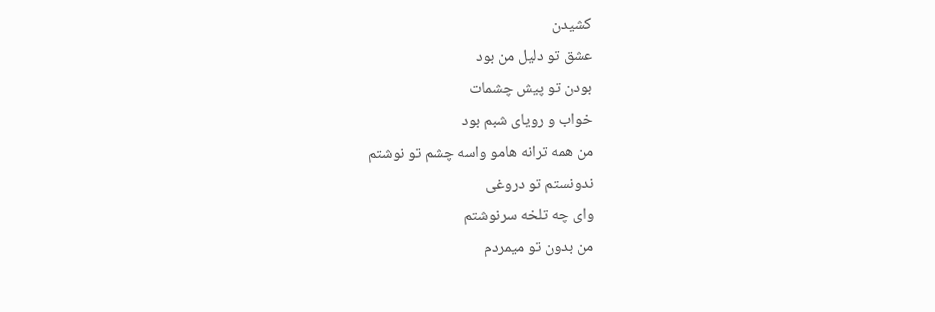کشیدن
عشق تو دلیل من بود
بودن تو پیش چشمات
خواب و رویای شبم بود
من همه ترانه هامو واسه چشم تو نوشتم
ندونستم تو دروغی
وای چه تلخه سرنوشتم
من بدون تو میمردم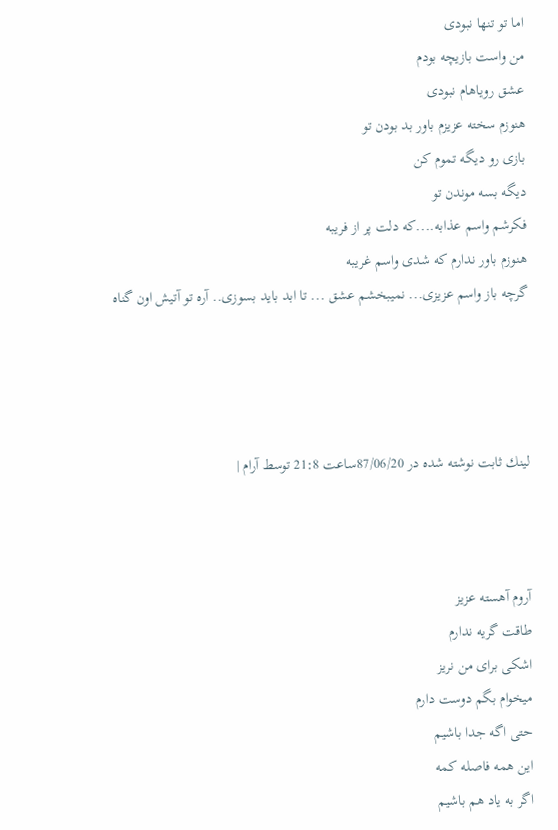اما تو تنها نبودی
من واست بازیچه بودم
عشق رویاهام نبودی
هنوزم سخته عزیزم باور بد بودن تو
بازی رو دیگه تموم کن
دیگه بسه موندن تو
فکرشم واسم عذابه....که دلت پر از فریبه
هنوزم باور ندارم که شدی واسم غریبه
گرچه باز واسم عزیزی... نمیبخشم عشق ... تا ابد باید بسوزی.. آره تو آتیش اون گناه




لينك ثابت نوشته شده در 87/06/20ساعت 21:8 توسط آرام |



آروم آهسته عزیز
طاقت گریه ندارم
اشکى براى من نریز
میخوام بگم دوست دارم
حتى اگه جدا باشیم
این همه فاصله کمه
اگر به یاد هم باشیم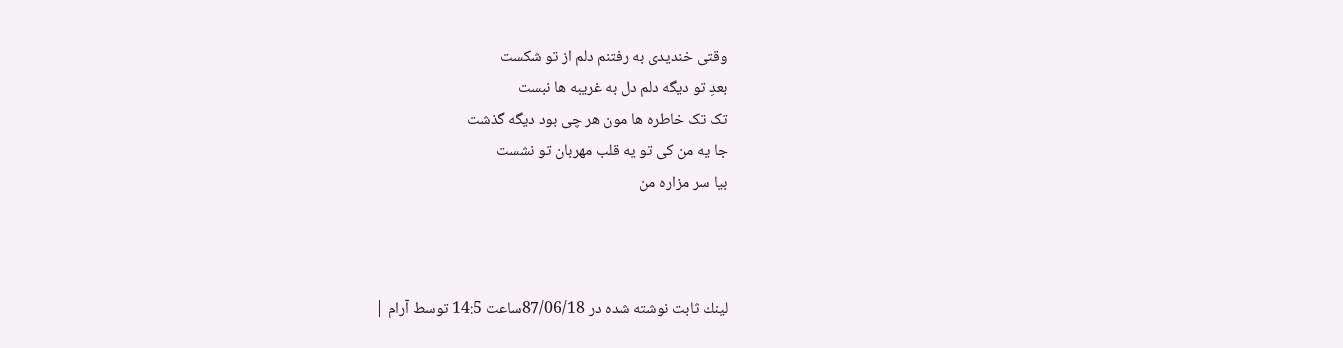وقتى خندیدى به رفتنم دلم از تو شکست
بعدِ تو دیگه دلم دل به غریبه ها نبست
تک تک خاطره ها مون هر چى بود دیگه گذشت
جا یه من کى تو یه قلب مهربان تو نشست
بیا سر مزاره من



لينك ثابت نوشته شده در 87/06/18ساعت 14:5 توسط آرام |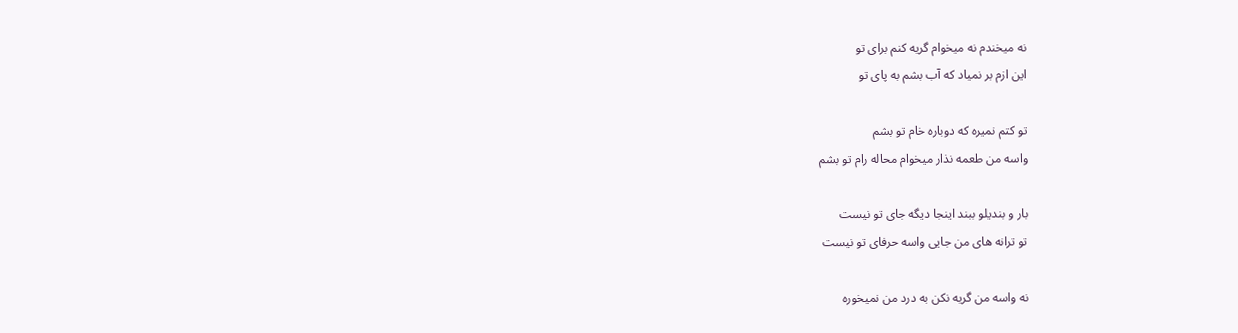نه میخندم نه میخوام گریه کنم برای تو
این ازم بر نمیاد که آب بشم به پای تو

تو کتم نمیره که دوباره خام تو بشم
واسه من طعمه نذار میخوام محاله رام تو بشم

بار و بندیلو ببند اینجا دیگه جای تو نیست
تو ترانه های من جایی واسه حرفای تو نیست

نه واسه من گریه نکن به درد من نمیخوره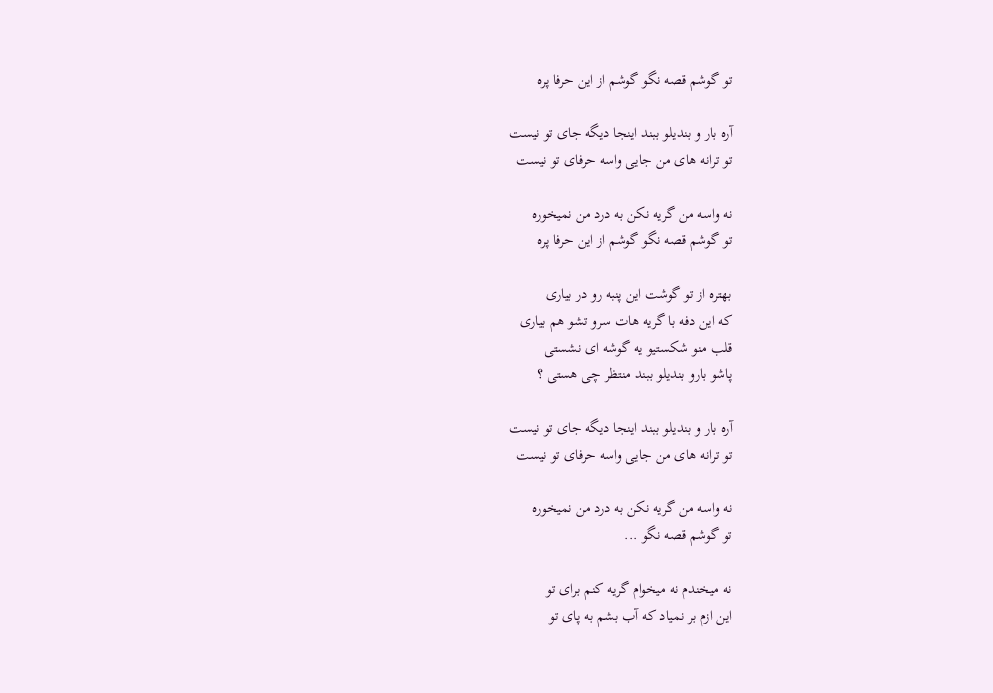تو گوشم قصه نگو گوشم از این حرفا پره

آره بار و بندیلو ببند اینجا دیگه جای تو نیست
تو ترانه های من جایی واسه حرفای تو نیست

نه واسه من گریه نکن به درد من نمیخوره
تو گوشم قصه نگو گوشم از این حرفا پره

بهتره از تو گوشت این پنبه رو در بیاری
که این دفه با گریه هات سرو تشو هم بیاری
قلب منو شکستیو یه گوشه ای نشستی
پاشو بارو بندیلو ببند منتظر چی هستی ؟

آره بار و بندیلو ببند اینجا دیگه جای تو نیست
تو ترانه های من جایی واسه حرفای تو نیست

نه واسه من گریه نکن به درد من نمیخوره
تو گوشم قصه نگو ...

نه میخندم نه میخوام گریه کنم برای تو
این ازم بر نمیاد که آب بشم به پای تو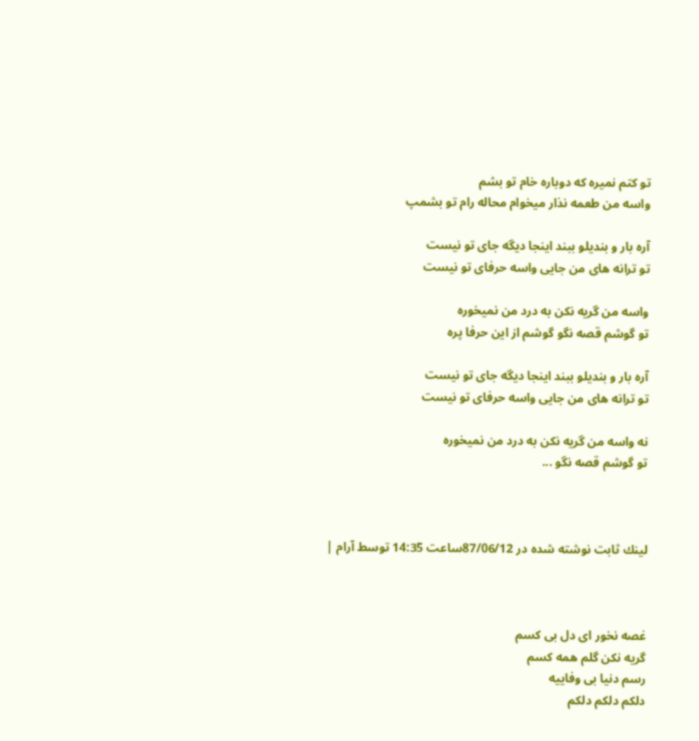تو کتم نمیره که دوباره خام تو بشم
واسه من طعمه نذار میخوام محاله رام تو بشمپ

آره بار و بندیلو ببند اینجا دیگه جای تو نیست
تو ترانه های من جایی واسه حرفای تو نیست

واسه من گریه نکن به درد من نمیخوره
تو گوشم قصه نگو گوشم از این حرفا پره

آره بار و بندیلو ببند اینجا دیگه جای تو نیست
تو ترانه های من جایی واسه حرفای تو نیست

نه واسه من گریه نکن به درد من نمیخوره
تو گوشم قصه نگو ...



لينك ثابت نوشته شده در 87/06/12ساعت 14:35 توسط آرام |



غصه نخور ای دل بی کسم
گریه نکن گلم همه کسم
رسم دنیا بی وفاییه
دلکم دلکم دلکم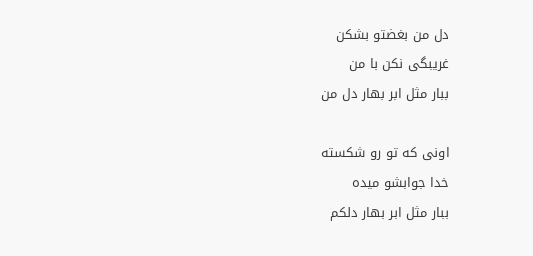دل من بغضتو بشکن
غریبگی نکن با من
ببار مثل ابر بهار دل من

اونی که تو رو شکسته
خدا جوابشو میده
ببار مثل ابر بهار دلکم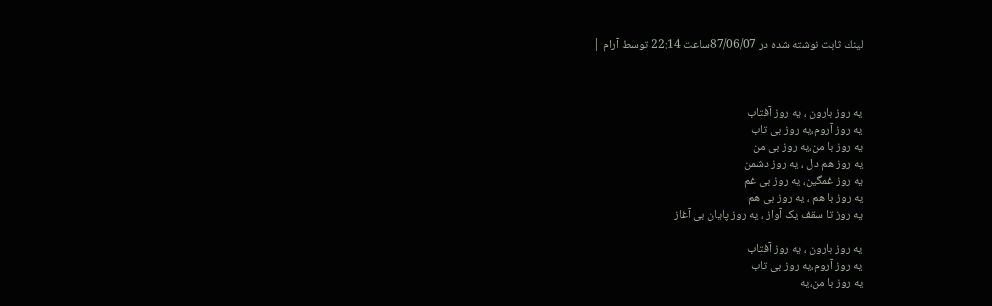لينك ثابت نوشته شده در 87/06/07ساعت 22:14 توسط آرام |



یه روز بارون ، یه روز آفتاب
یه روز آروم،یه روز بی تاب
یه روز با من،یه روز بی من
یه روز هم دل ، یه روز دشمن
یه روز غمگین، یه روز بی غم
یه روز با هم ، یه روز بی هم
یه روز تا سقف یک آواز ، یه روز پایان بی آغاز

یه روز بارون ، یه روز آفتاب
یه روز آروم،یه روز بی تاب
یه روز با من،یه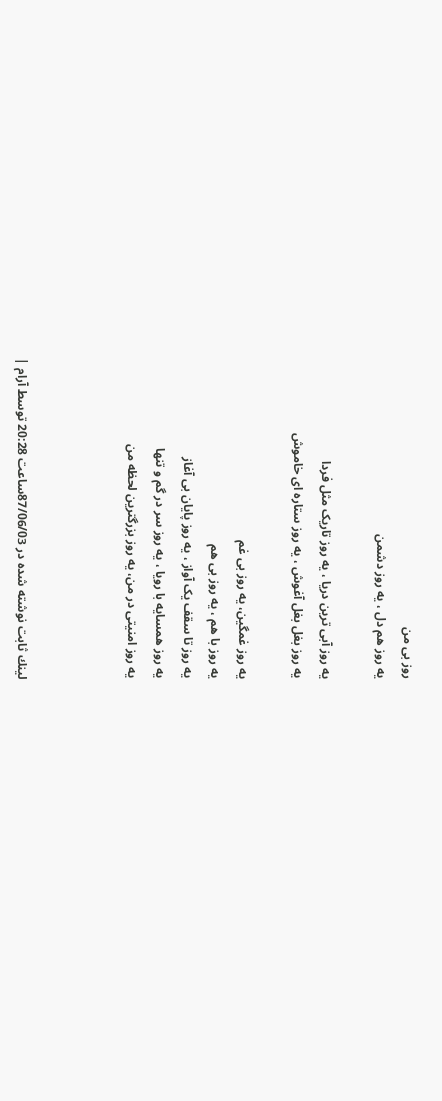روز بی من
یه روز هم دل ، یه روز دشمن

یه روز آبی ترین دریا ، یه روز تاریک مثل فردا
یه روز بغل بغل آغوش ، یه روز ستاره ای خاموش

یه روز غمگین، یه روز بی غم
یه روز با هم ، یه روز بی هم
یه روز تا سقف یک آواز ، یه روز پایان بی آغاز
یه روز همسایه با رویا ، یه روز سر در گم و تنها
یه روز امنیتی در من، یه روز بزرگترین لحظه من



لينك ثابت نوشته شده در 87/06/03ساعت 20:28 توسط آرام |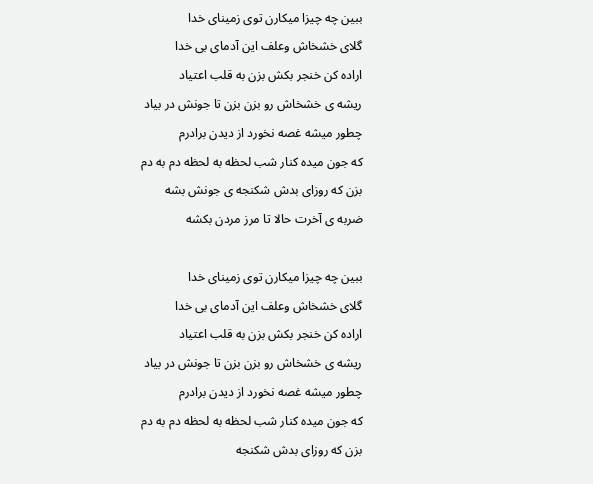ببین چه چیزا میکارن توی زمینای خدا
گلای خشخاش وعلف این آدمای بی خدا
اراده کن خنجر بکش بزن به قلب اعتیاد
ریشه ی خشخاش رو بزن بزن تا جونش در بیاد
چطور میشه غصه نخورد از دیدن برادرم
که جون میده کنار شب لحظه به لحظه دم به دم
بزن که روزای بدش شکنجه ی جونش بشه
ضربه ی آخرت حالا تا مرز مردن بکشه

ببین چه چیزا میکارن توی زمینای خدا
گلای خشخاش وعلف این آدمای بی خدا
اراده کن خنجر بکش بزن به قلب اعتیاد
ریشه ی خشخاش رو بزن بزن تا جونش در بیاد
چطور میشه غصه نخورد از دیدن برادرم
که جون میده کنار شب لحظه به لحظه دم به دم
بزن که روزای بدش شکنجه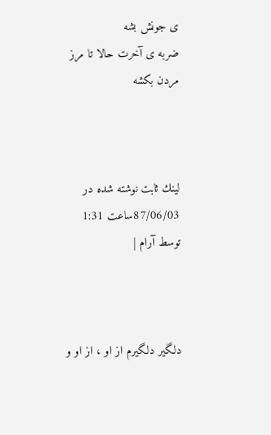ی جونش بشه
ضربه ی آخرت حالا تا مرز مردن بکشه



لينك ثابت نوشته شده در 87/06/03ساعت 1:31 توسط آرام |



دلگیر دلگیرم از او ، از او و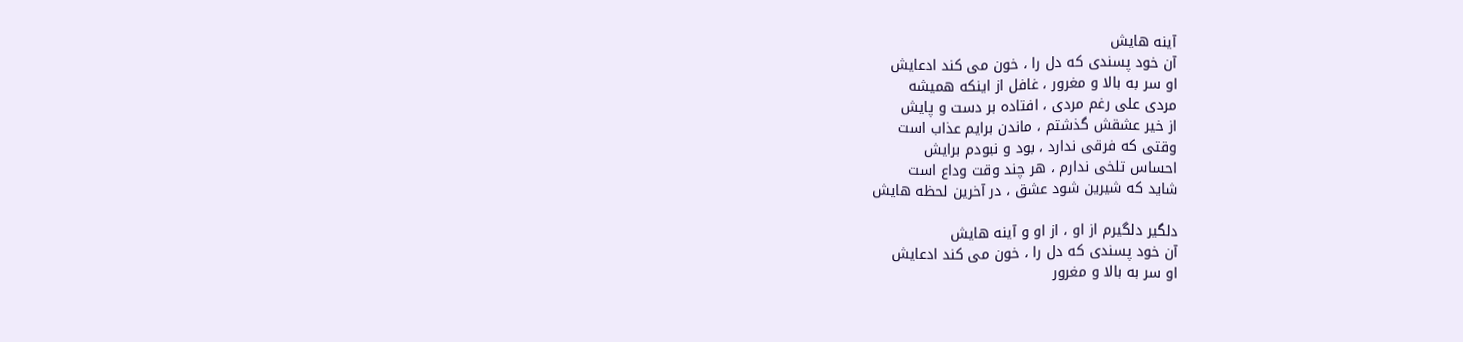آینه هایش
آن خود پسندی که دل را ، خون می کند ادعایش
او سر به بالا و مغرور ، غافل از اینکه همیشه
مردی علی رغم مردی ، افتاده بر دست و پایش
از خیر عشقش گذشتم ، ماندن برایم عذاب است
وقتی که فرقی ندارد ، بود و نبودم برایش
احساس تلخی ندارم ، هر چند وقت وداع است
شاید که شیرین شود عشق ، در آخرین لحظه هایش

دلگیر دلگیرم از او ، از او و آینه هایش
آن خود پسندی که دل را ، خون می کند ادعایش
او سر به بالا و مغرور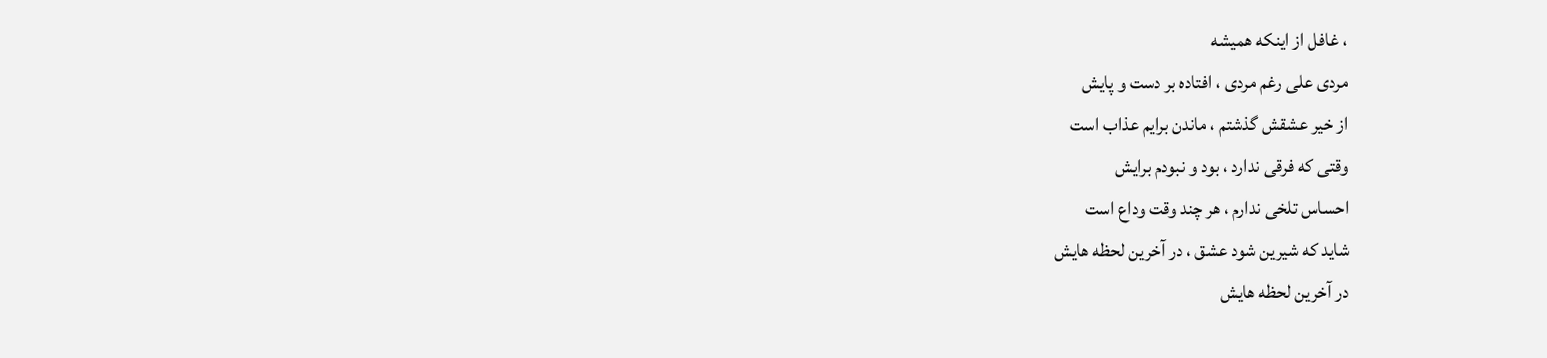، غافل از اینکه همیشه
مردی علی رغم مردی ، افتاده بر دست و پایش
از خیر عشقش گذشتم ، ماندن برایم عذاب است
وقتی که فرقی ندارد ، بود و نبودم برایش
احساس تلخی ندارم ، هر چند وقت وداع است
شاید که شیرین شود عشق ، در آخرین لحظه هایش
در آخرین لحظه هایش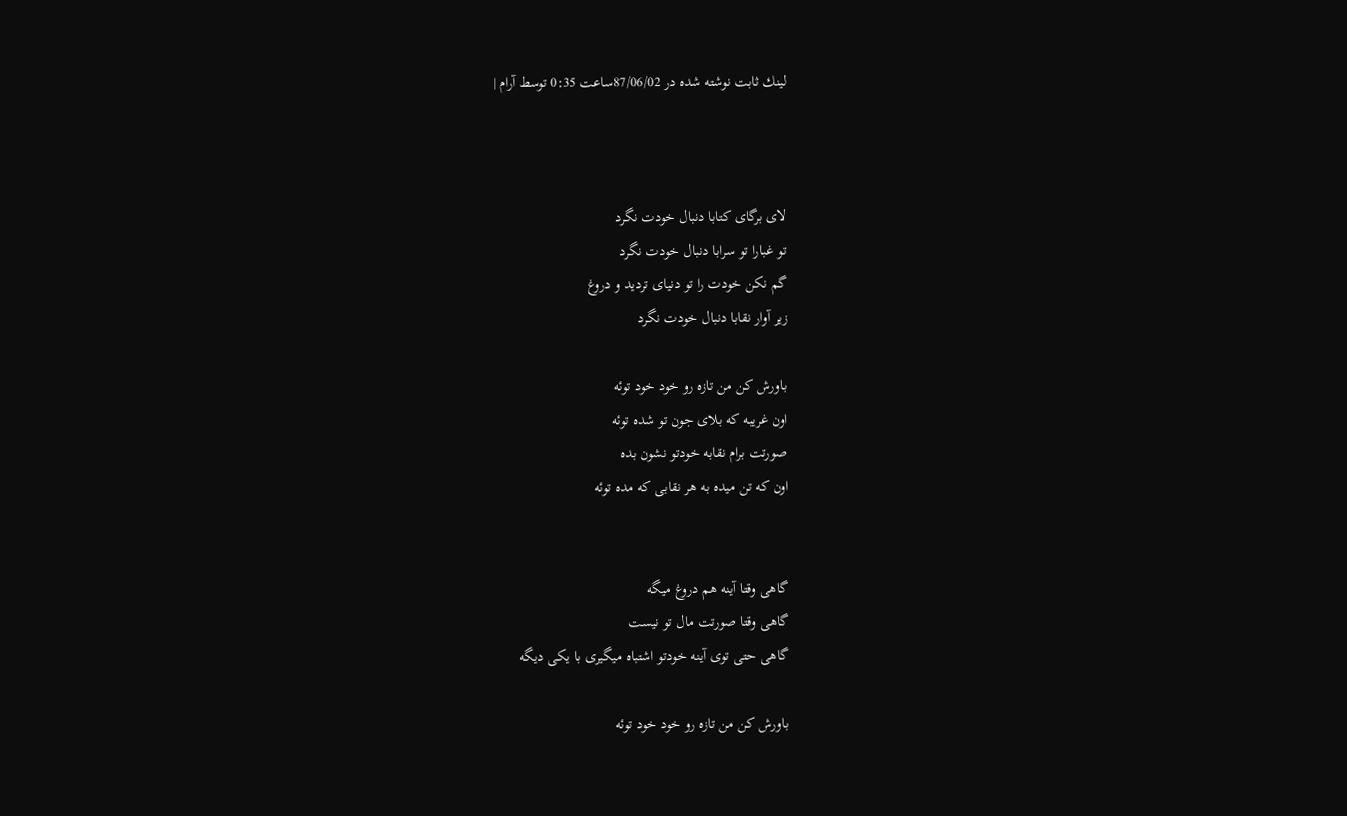لينك ثابت نوشته شده در 87/06/02ساعت 0:35 توسط آرام |



لای برگای کتابا دنبال خودت نگرد
تو غبارا تو سرابا دنبال خودت نگرد
گم نکن خودت را تو دنیای تردید و دروغ
زیر آوار نقابا دنبال خودت نگرد

باورش کن من تازه رو خود خود توئه
اون غریبه که بلای جون تو شده توئه
صورتت برام نقابه خودتو نشون بده
اون که تن میده به هر نقابی که مده توئه


گاهی وقتا آینه هم دروغ میگه
گاهی وقتا صورتت مال تو نیست
گاهی حتی توی آینه خودتو اشتباه میگیری با یکی دیگه

باورش کن من تازه رو خود خود توئه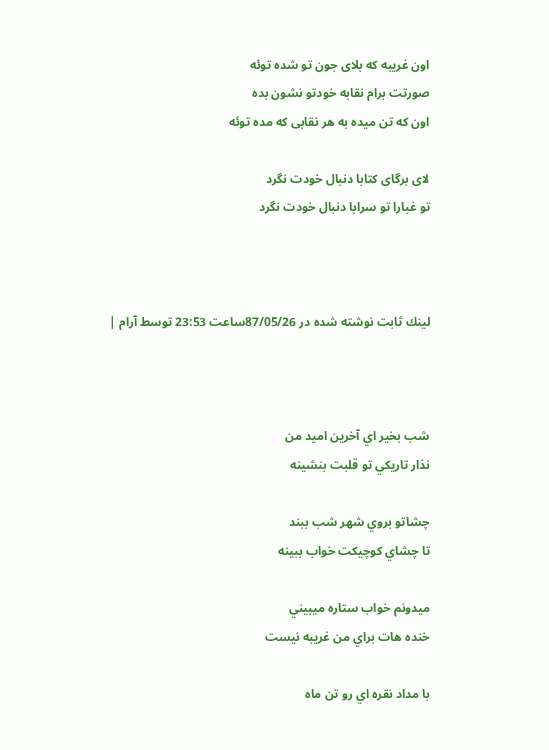اون غریبه که بلای جون تو شده توئه
صورتت برام نقابه خودتو نشون بده
اون که تن میده به هر نقابی که مده توئه

لای برگای کتابا دنبال خودت نگرد
تو غبارا تو سرابا دنبال خودت نگرد



لينك ثابت نوشته شده در 87/05/26ساعت 23:53 توسط آرام |



شب بخير اي آخرين اميد من
نذار تاريكي تو قلبت بنشينه

چشاتو بروي شهر شب ببند
تا چشاي كوچيكت خواب ببينه

ميدونم خواب ستاره ميبيني
خنده هات براي من غريبه نيست

با مداد نقره اي رو تن ماه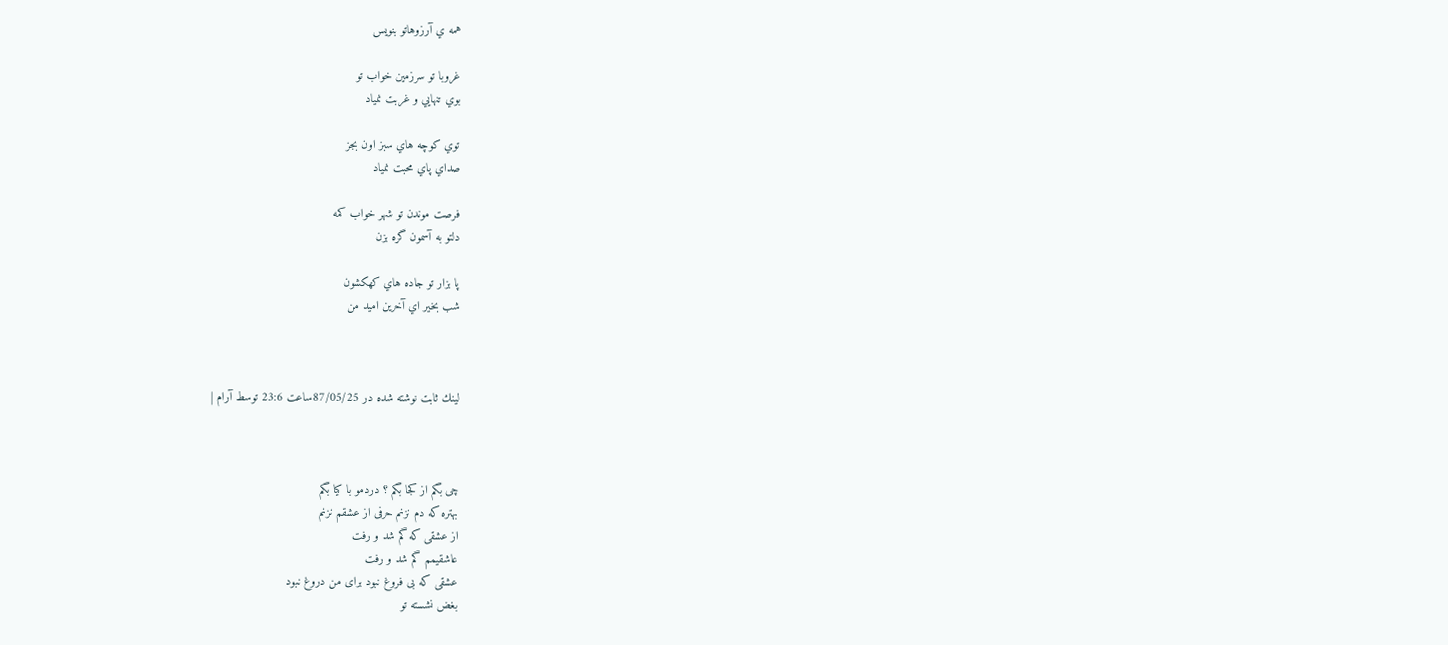همه ي آرزوهاتو بنويس

غروبا تو سرزمين خواب تو
بوي تنهايي و غربت نمياد

توي كوچه هاي سبز اون بجز
صداي پاي محبت نمياد

فرصت موندن تو شهر خواب كمه
دلتو به آسمون گره بزن

پا بزار تو جاده هاي كهكشون
شب بخير اي آخرين اميد من



لينك ثابت نوشته شده در 87/05/25ساعت 23:6 توسط آرام |



چی بگم از کجا بگم ؟ دردمو با کیا بگم
بهتره که دم نزنم حرفی از عشقم نزنم
از عشقی که گم شد و رفت
عاشقیمم گم شد و رفت
عشقی که بی فروغ نبود برای من دروغ نبود
بغض نشسته تو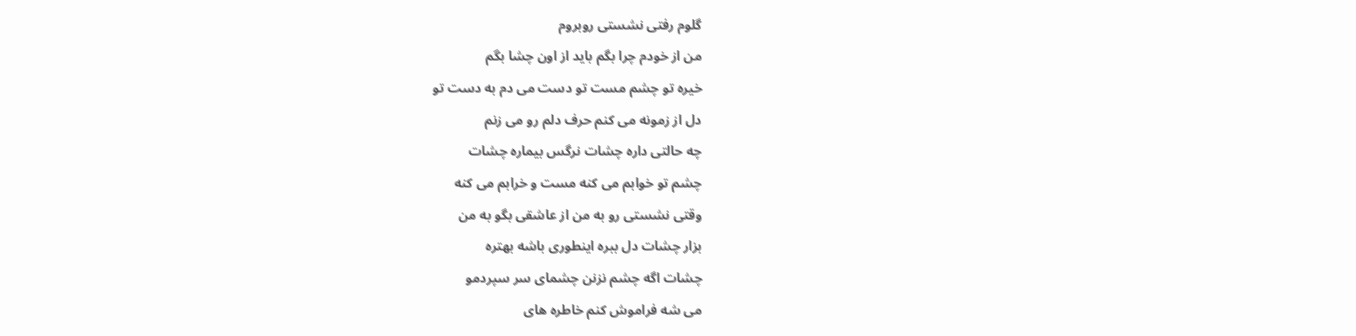گلوم رفتی نشستی روبروم
من از خودم چرا بگم باید از اون چشا بگم
خیره تو چشم مست تو دست می دم به دست تو
دل از زمونه می کنم حرف دلم رو می زنم
چه حالتی داره چشات نرگس بیماره چشات
چشم تو خوابم می کنه مست و خرابم می کنه
وقتی نشستی رو به من از عاشقی بگو به من
بزار چشات دل ببره اینطوری باشه بهتره
چشات اگه چشم نزنن چشمای سر سپردمو
می شه فراموش کنم خاطره های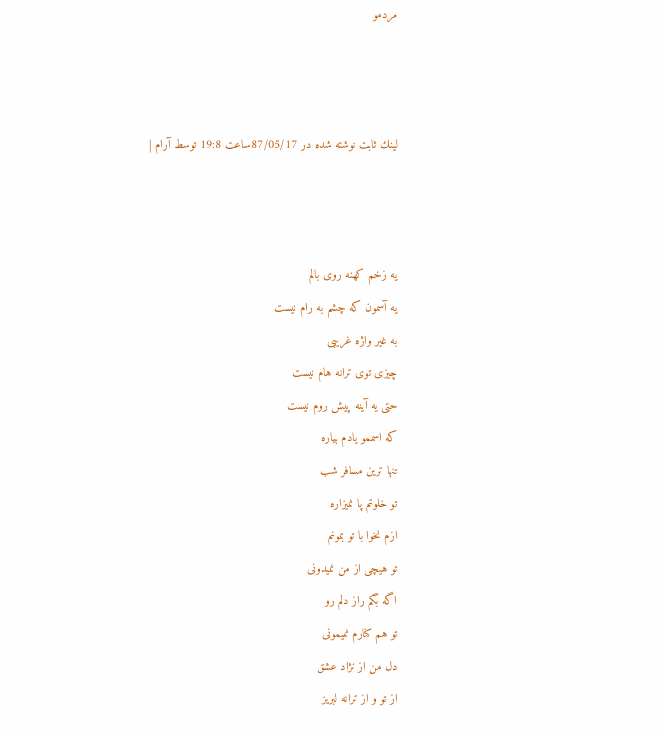مردمو



لينك ثابت نوشته شده در 87/05/17ساعت 19:8 توسط آرام |



یه زخم کهنه روی بالم
یه آسمون که چشم به رام نیست
به غیر واژه غریبی
چیزی توی ترانه هام نیست
حتی یه آینه پیش روم نیست
که اسممو یادم بیاره
تنها ترین مسافر شب
تو خلوتم پا نمیزاره
ازم نخوا با تو بمونم
تو هیچی از من نمیدونی
اگه بگم راز دلم رو
تو هم کنارم نمیمونی
دل من از نژاد عشق
از تو و از ترانه لبریز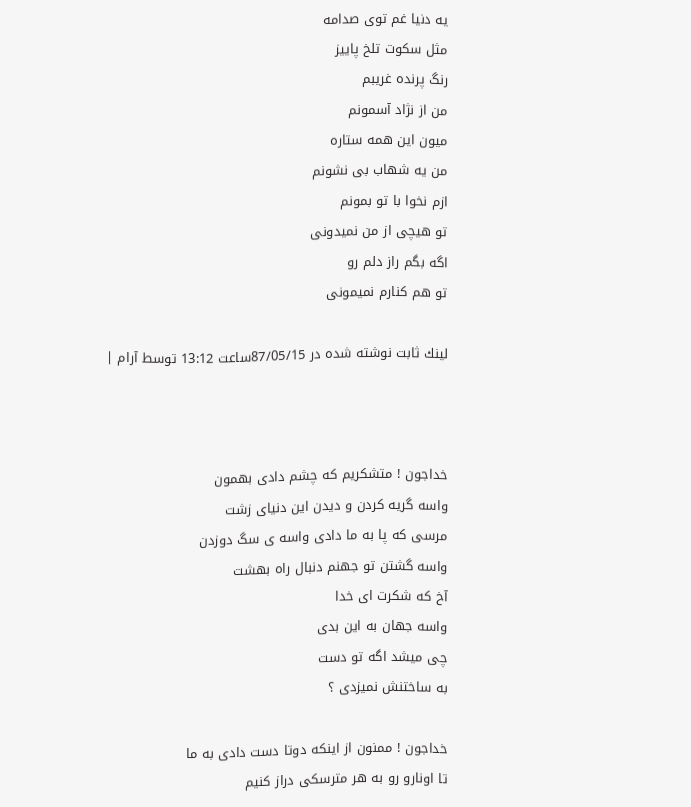یه دنیا غم توی صدامه
مثل سکوت تلخ پاییز
رنگ پرنده غریبم
من از نژاد آسمونم
میون این همه ستاره
من یه شهاب بی نشونم
ازم نخوا با تو بمونم
تو هیچی از من نمیدونی
اگه بگم راز دلم رو
تو هم کنارم نمیمونی

لينك ثابت نوشته شده در 87/05/15ساعت 13:12 توسط آرام |



خداجون ! متشکریم که چشم دادی بهمون
واسه گریه کردن و دیدن این دنیای زشت
مرسی که پا به ما دادی واسه ی سگ دوزدن
واسه گشتن تو جهنم دنبال راه بهشت
آخ که شکرت ای خدا
واسه جهان به این بدی
چی میشد اگه تو دست
به ساختنش نمیزدی ؟

خداجون ! ممنون از اینکه دوتا دست دادی به ما
تا اونارو رو به هر مترسکی دراز کنیم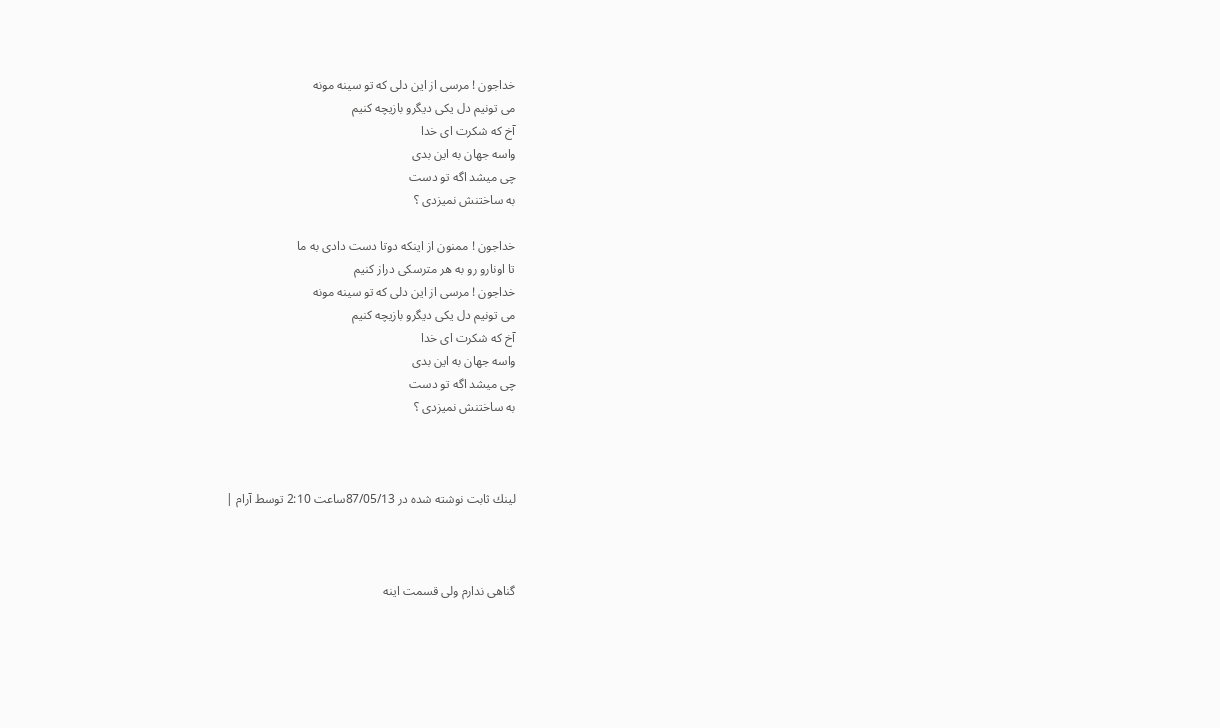خداجون ! مرسی از این دلی که تو سینه مونه
می تونیم دل یکی دیگرو بازیچه کنیم
آخ که شکرت ای خدا
واسه جهان به این بدی
چی میشد اگه تو دست
به ساختنش نمیزدی ؟

خداجون ! ممنون از اینکه دوتا دست دادی به ما
تا اونارو رو به هر مترسکی دراز کنیم
خداجون ! مرسی از این دلی که تو سینه مونه
می تونیم دل یکی دیگرو بازیچه کنیم
آخ که شکرت ای خدا
واسه جهان به این بدی
چی میشد اگه تو دست
به ساختنش نمیزدی ؟



لينك ثابت نوشته شده در 87/05/13ساعت 2:10 توسط آرام |



گناهی ندارم ولی قسمت اینه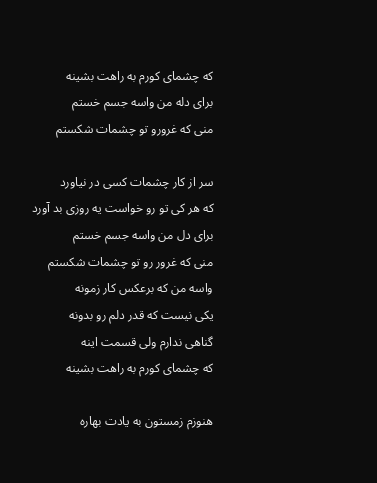که چشمای کورم به راهت بشینه
برای دله من واسه جسم خستم
منی که غرورو تو چشمات شکستم

سر از کار چشمات کسی در نیاورد
که هر کی تو رو خواست یه روزی بد آورد
برای دل من واسه جسم خستم
منی که غرور رو تو چشمات شکستم
واسه من که برعکس کار زمونه
یکی نیست که قدر دلم رو بدونه
گناهی ندارم ولی قسمت اینه
که چشمای کورم به راهت بشینه

هنوزم زمستون به یادت بهاره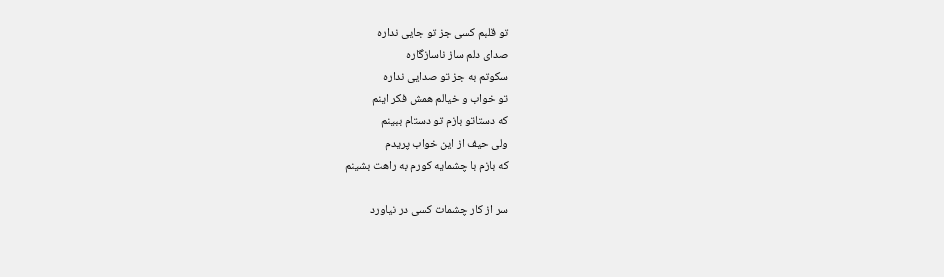تو قلبم کسی جز تو جایی نداره
صدای دلم ساز ناسازگاره
سکوتم به جز تو صدایی نداره
تو خواب و خیالم همش فکر اینم
که دستاتو بازم تو دستام ببینم
ولی حیف از این خواب پریدم
که بازم با چشمایه کورم به راهت بشینم

سر از کار چشمات کسی در نیاورد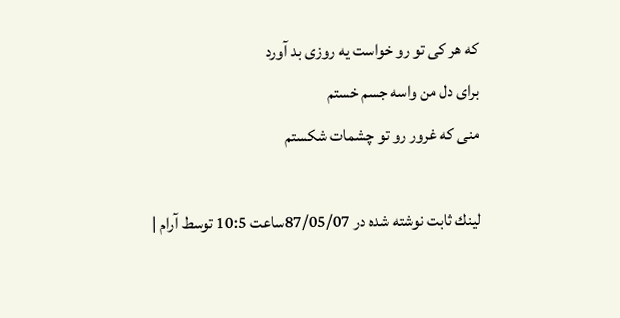که هر کی تو رو خواست یه روزی بد آورد
برای دل من واسه جسم خستم
منی که غرور رو تو چشمات شکستم

لينك ثابت نوشته شده در 87/05/07ساعت 10:5 توسط آرام |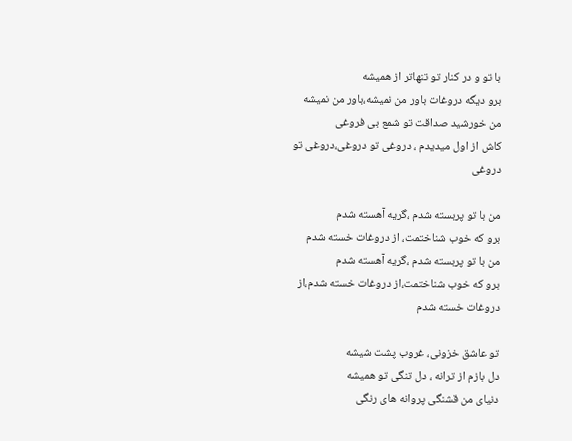با تو و در کنار تو تنهاتر از هميشه
برو ديگه دروغات باور من نميشه،باور من نميشه
من خورشيد صداقت تو شمع بی فروغی
کاش از اول ميديدم ، دروغی تو دروغی،دروغی تو دروغی

من با تو پربسته شدم ،گريه آهسته شدم
برو که خوب شناختمت، از دروغات خسته شدم
من با تو پربسته شدم ،گريه آهسته شدم
برو که خوب شناختمت،از دروغات خسته شدم،از دروغات خسته شدم

تو عاشق خزونی، غروب پشت شيشه
دل بازم از ترانه ، دل تنگی تو هميشه
دنيای من قشنگی پروانه های رنگی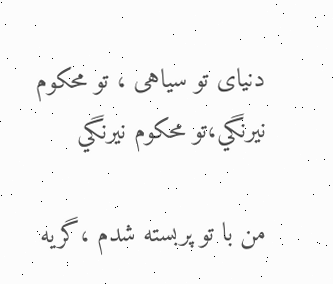دنيای تو سياهی ، تو محکوم نيرنگي،تو محکوم نيرنگي

من با تو پربسته شدم ،گريه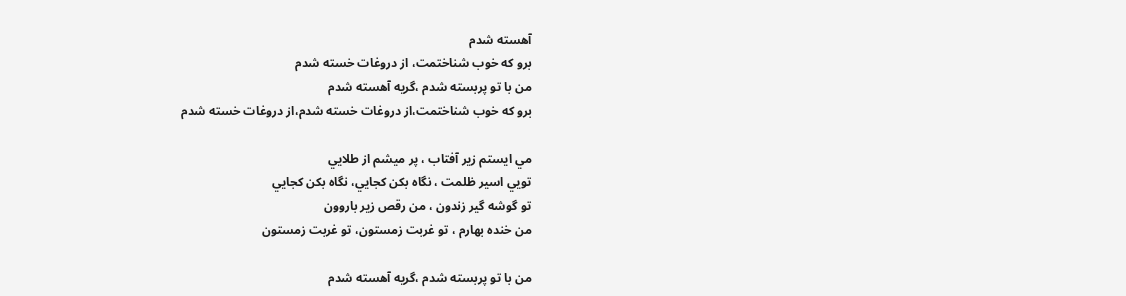آهسته شدم
برو که خوب شناختمت، از دروغات خسته شدم
من با تو پربسته شدم ،گريه آهسته شدم
برو که خوب شناختمت،از دروغات خسته شدم،از دروغات خسته شدم

مي ايستم زير آفتاب ، پر ميشم از طلايي
تويي اسير ظلمت ، نگاه بکن کجايي، نگاه بکن کجايي
تو گوشه گير زندون ، من رقص زير باروون
من خنده بهارم ، تو غربت زمستون، تو غربت زمستون

من با تو پربسته شدم ،گريه آهسته شدم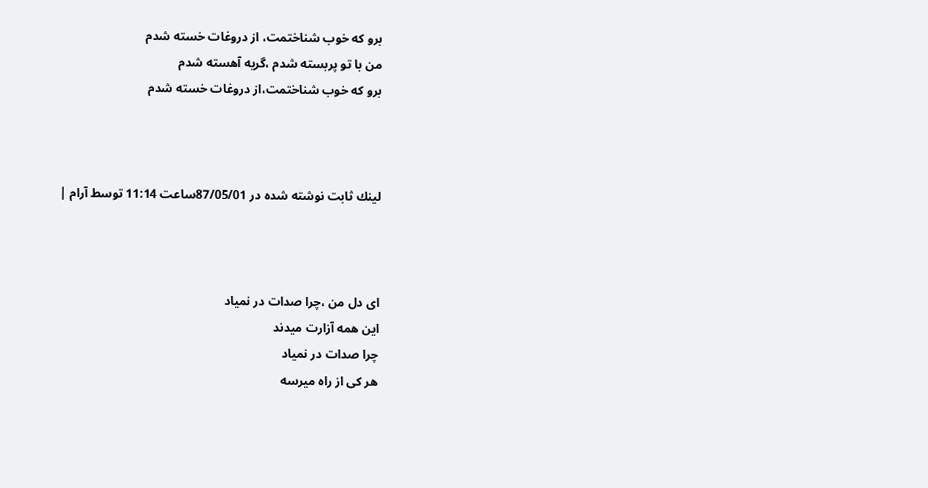برو که خوب شناختمت، از دروغات خسته شدم
من با تو پربسته شدم ،گريه آهسته شدم
برو که خوب شناختمت،از دروغات خسته شدم



لينك ثابت نوشته شده در 87/05/01ساعت 11:14 توسط آرام |



ای دل من ،چرا صدات در نمیاد
این همه آزارت میدند
چرا صدات در نمیاد
هر کی از راه میرسه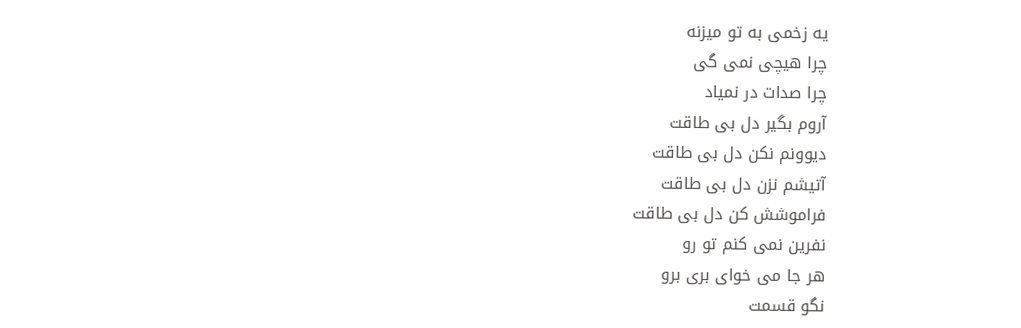یه زخمی به تو میزنه
چرا هیچی نمی گی
چرا صدات در نمیاد
آروم بگیر دل بی طاقت
دیوونم نکن دل بی طاقت
آتیشم نزن دل بی طاقت
فراموشش کن دل بی طاقت
نفرین نمی کنم تو رو
هر جا می خوای بری برو
نگو قسمت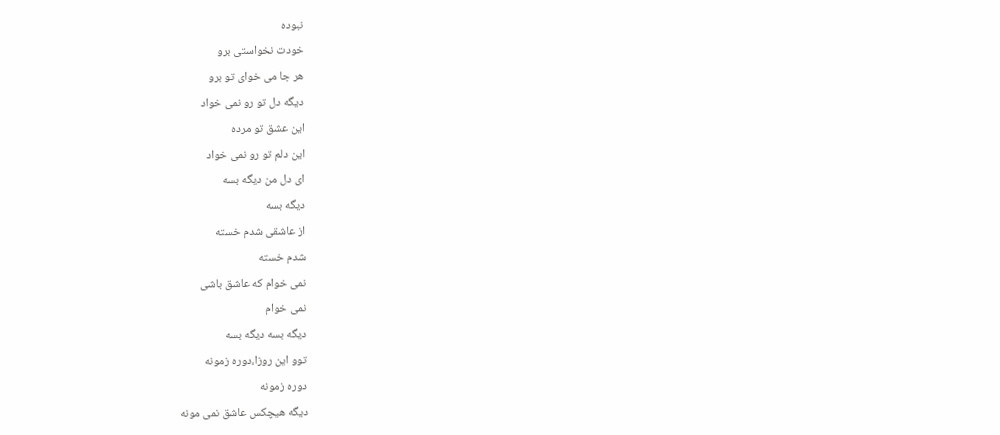نبوده
خودت نخواستی برو
هر جا می خوای تو برو
دیگه دل تو رو نمی خواد
این عشق تو مرده
این دلم تو رو نمی خواد
ای دل من دیگه بسه
دیگه بسه
از عاشقی شدم خسته
شدم خسته
نمی خوام که عاشق باشی
نمی خوام
دیگه بسه دیگه بسه
توو این روزا،دوره زمونه
دوره زمونه
دیگه هیچکس عاشق نمی مونه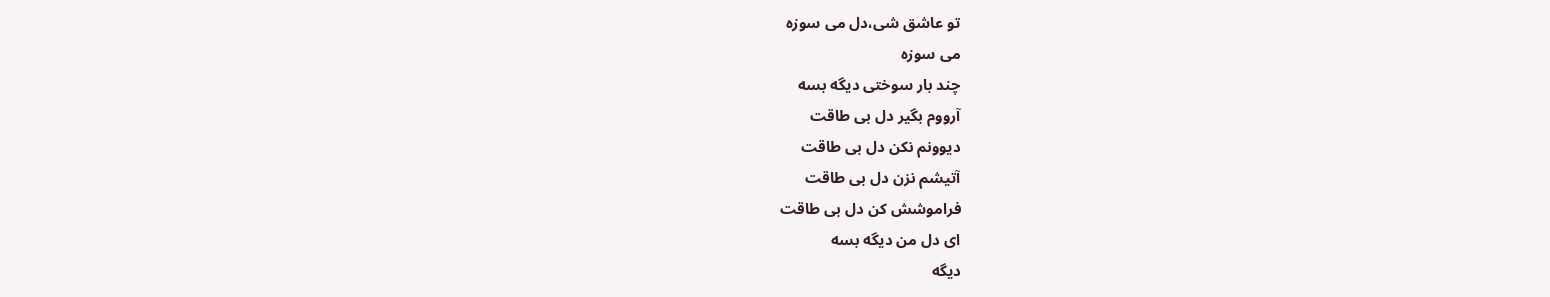تو عاشق شی،دل می سوزه
می سوزه
چند بار سوختی دیگه بسه
آرووم بگیر دل بی طاقت
دیوونم نکن دل بی طاقت
آتیشم نزن دل بی طاقت
فراموشش کن دل بی طاقت
ای دل من دیگه بسه
دیگه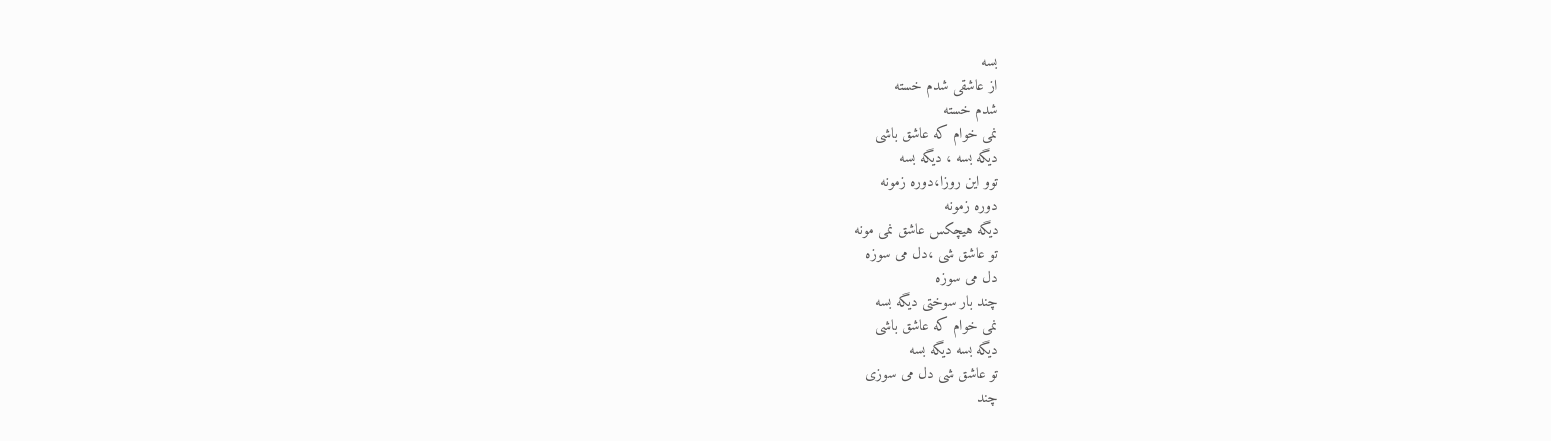بسه
از عاشقی شدم خسته
شدم خسته
نمی خوام که عاشق باشی
دیگه بسه ، دیگه بسه
توو این روزا،دوره زمونه
دوره زمونه
دیگه هیچکس عاشق نمی مونه
تو عاشق شی ،دل می سوزه
دل می سوزه
چند بار سوختی دیگه بسه
نمی خوام که عاشق باشی
دیگه بسه دیگه بسه
تو عاشق شی دل می سوزی
چند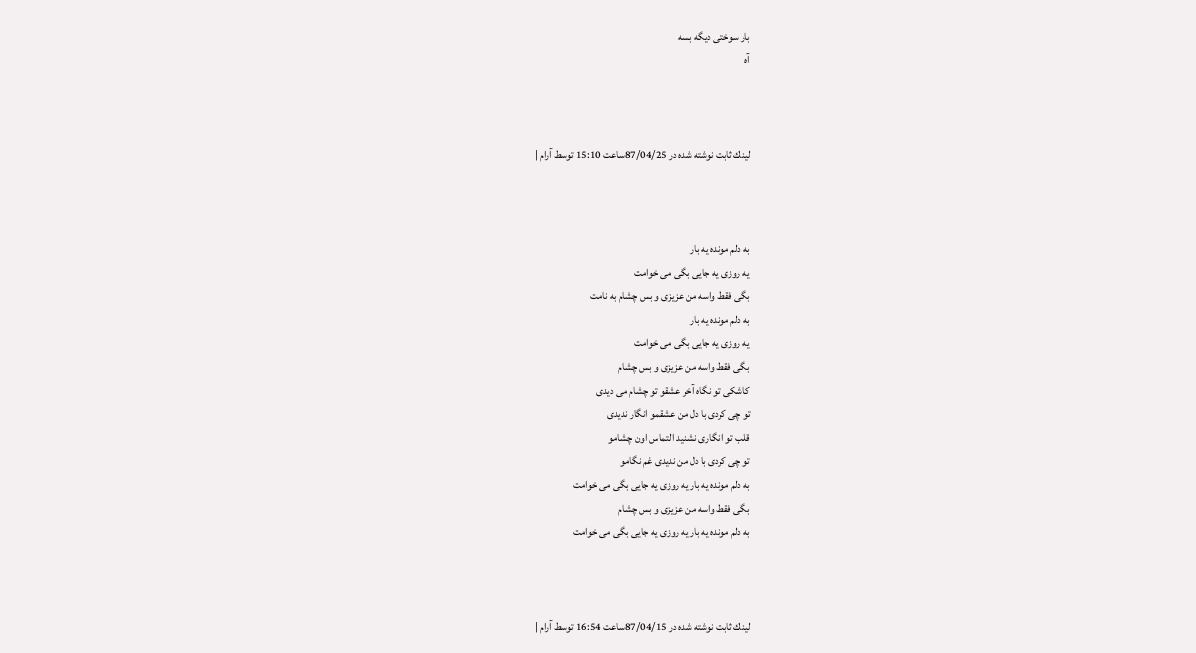بار سوختی دیگه بسه
آه



لينك ثابت نوشته شده در 87/04/25ساعت 15:10 توسط آرام |



به دلم مونده یه بار
یه روزی یه جایی بگی می خوامت
بگی فقط واسه من عزیزی و بس چشام به نامت
به دلم مونده یه بار
یه روزی یه جایی بگی می خوامت
بگی فقط واسه من عزیزی و بس چشام
کاشکی تو نگاه آخر عشقو تو چشام می دیدی
تو چی کردی با دل من عشقمو انگار ندیدی
قلب تو انگاری نشنید التماس اون چشامو
تو چی کردی با دل من ندیدی غم نگامو
به دلم مونده یه بار یه روزی یه جایی بگی می خوامت
بگی فقط واسه من عزیزی و بس چشام
به دلم مونده یه بار یه روزی یه جایی بگی می خوامت



لينك ثابت نوشته شده در 87/04/15ساعت 16:54 توسط آرام |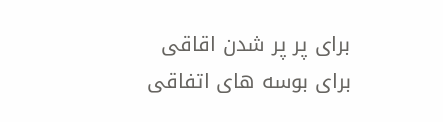برای پر پر شدن اقاقی برای بوسه های اتفاقی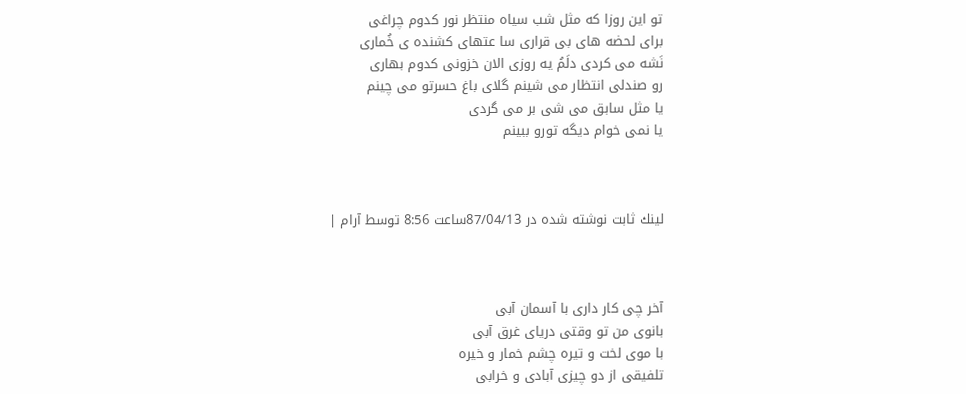تو این روزا که مثل شب سیاه منتظر نور کدوم چراغی
برای لحضه های بی قراری سا عتهای کشنده ی خُماری
نَشه می کردی دلَمُ یه روزی الان خزونی کدوم بهاری
رو صندلی انتظار می شینم گلای باغ حسرتو می چینم
یا مثل سابق می شی بر می گردی
یا نمی خوام دیگه تورو ببینم



لينك ثابت نوشته شده در 87/04/13ساعت 8:56 توسط آرام |



آخر چی کار داری با آسمان آبی
بانوی من تو وقتی دریای غرق آبی
با موی لخت و تیره چشم خمار و خیره
تلفیقی از دو چیزی آبادی و خرابی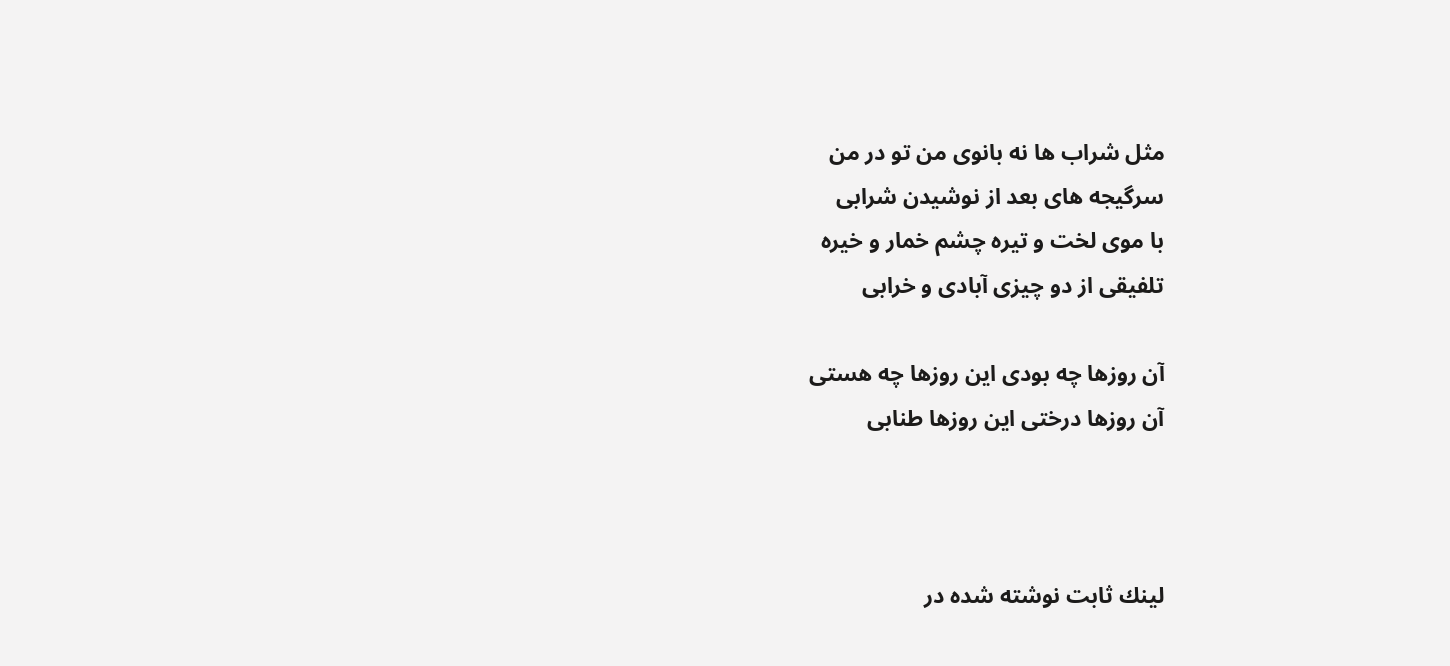مثل شراب ها نه بانوی من تو در من
سرگیجه های بعد از نوشیدن شرابی
با موی لخت و تیره چشم خمار و خیره
تلفیقی از دو چیزی آبادی و خرابی

آن روزها چه بودی این روزها چه هستی
آن روزها درختی این روزها طنابی



لينك ثابت نوشته شده در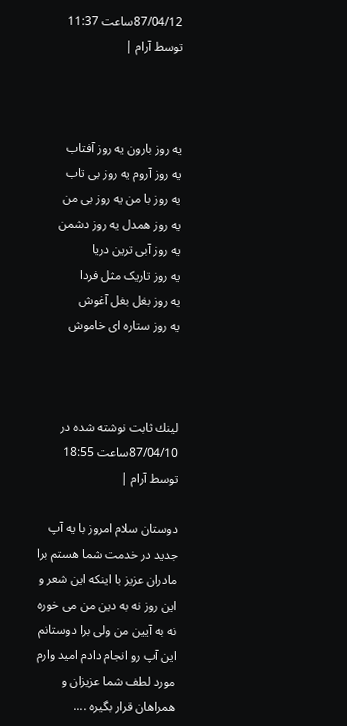87/04/12ساعت 11:37 توسط آرام |



یه روز بارون یه روز آفتاب
یه روز آروم یه روز بی تاب
یه روز با من یه روز بی من
یه روز همدل یه روز دشمن
یه روز آبی ترین دریا
یه روز تاریک مثل فردا
یه روز بغل بغل آغوش
یه روز ستاره ای خاموش



لينك ثابت نوشته شده در 87/04/10ساعت 18:55 توسط آرام |

دوستان سلام امروز با یه آپ جدید در خدمت شما هستم برا مادران عزیز با اینکه این شعر و این روز نه به دین من می خوره نه به آیین من ولی برا دوستانم این آپ رو انجام دادم امید وارم مورد لطف شما عزیزان و همراهان قرار بگیره ....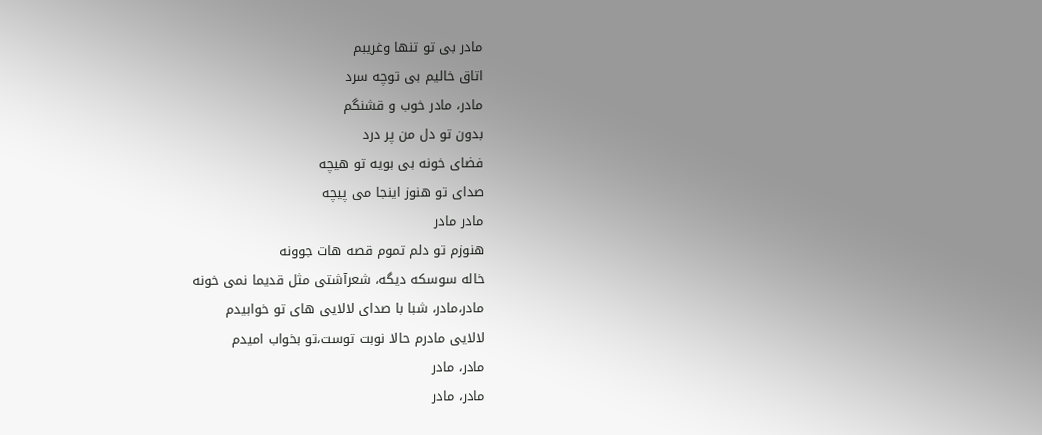مادر بی تو تنها وغریبم
اتاق خالیم بی توچه سرد
مادر، مادر خوب و قشنگم
بدون تو دل من پر درد
فضای خونه بی بویه تو هیچه
صدای تو هنوز اینجا می پیچه
مادر مادر
هنوزم تو دلم تموم قصه هات جوونه
خاله سوسکه دیگه، شعرآشتی مثل قدیما نمی خونه
مادر،مادر، شبا با صدای لالایی های تو خوابیدم
لالایی مادرم حالا نوبت توست،تو بخواب امیدم
مادر، مادر
مادر، مادر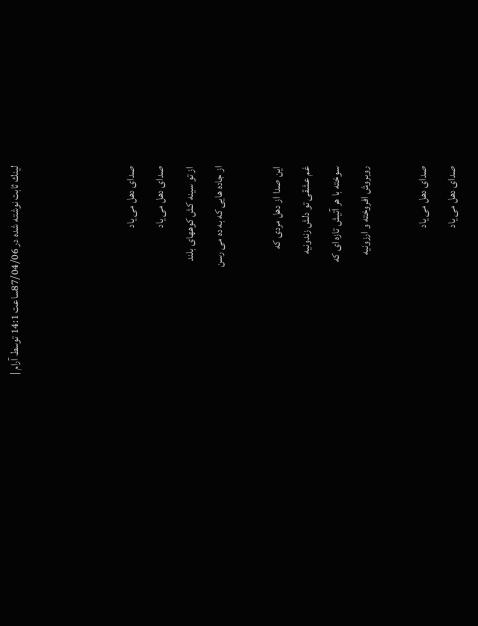لينك ثابت نوشته شده در 87/04/06ساعت 14:1 توسط آرام |



صدای دهل می یاد
صدای دهل می یاد
از تو سینه کش کوههای بلند
از جاده هایی که به ده می رسن

این صدا از دهل مردی که
غم عشقی تو دلش زندونیه
سوخته با هر آتیش تازه ای که
روبروش افروخته و ارزونیه

صدای دهل می یاد
صدای دهل می یاد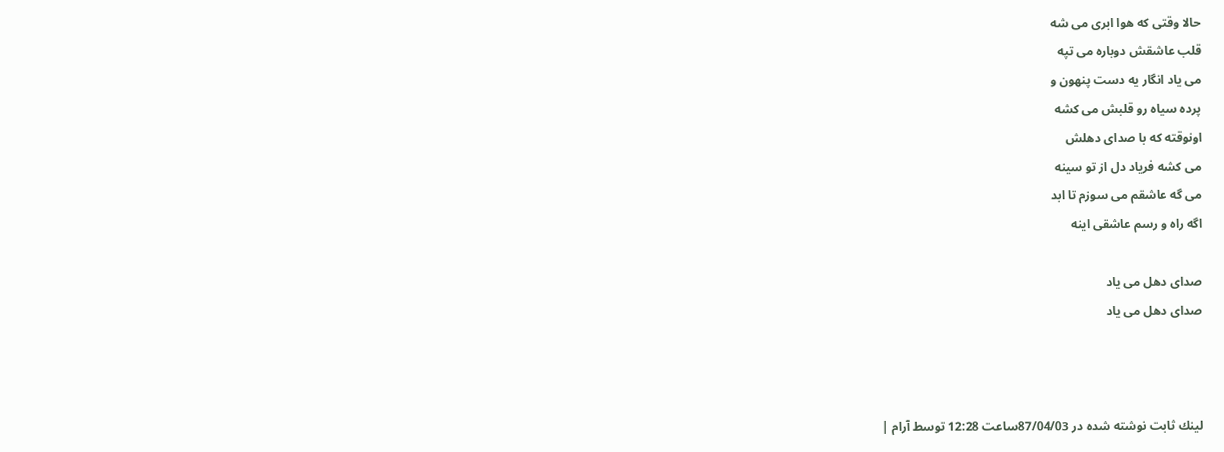حالا وقتی که هوا ابری می شه
قلب عاشقش دوباره می تپه
می یاد انگار یه دست پنهون و
پرده سیاه رو قلبش می کشه
اونوقته که با صدای دهلش
می کشه فریاد دل از تو سینه
می گه عاشقم می سوزم تا ابد
اگه راه و رسم عاشقی اینه

صدای دهل می یاد
صدای دهل می یاد



لينك ثابت نوشته شده در 87/04/03ساعت 12:28 توسط آرام |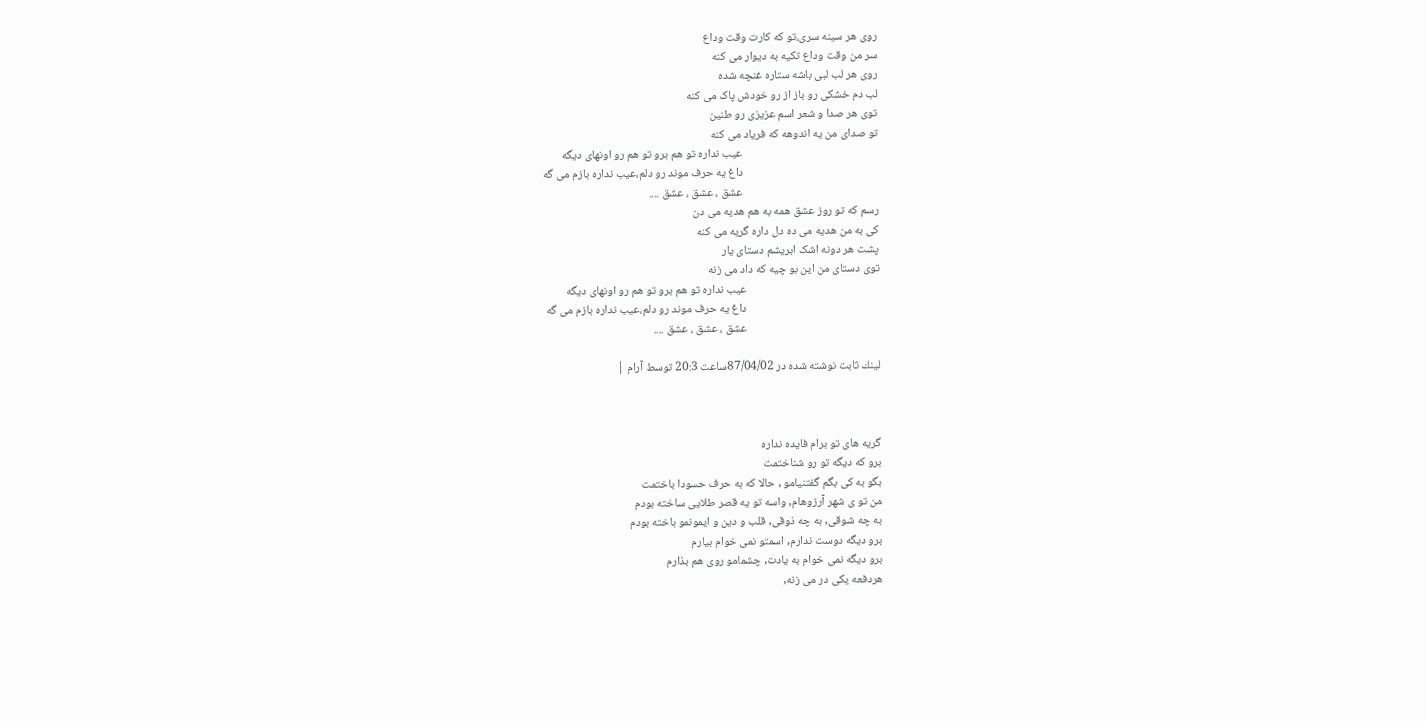روی هر سینه سری،تو که کارت وقت وداع
سر من وقت وداع تکیه به دیوار می کنه
روی هر لب لبی باشه ستاره غنچه شده
لب دم خشکی رو باز از رو خودش پاک می کنه
توی هر صدا و شعر اسم عزیزی رو طنین
تو صدای من یه اندوهه که فریاد می کنه
                                                   عیب نداره تو هم برو تو هم رو اونهای دیگه
                                                   داغ یه حرف موند رو دلم،عیب نداره بازم می گه
                                                   عشق ، عشق ، عشق ....
رسم که تو روز عشق همه به هم هدیه می دن
کی به من هدیه می ده دل داره گریه می کنه
پشت هر دونه اشک ابریشم دستای یار
توی دستای من این بو چیه که داد می زنه
                                                  عیب نداره تو هم برو تو هم رو اونهای دیگه
                                                  داغ یه حرف موند رو دلم،عیب نداره بازم می گه
                                                  عشق ، عشق ، عشق ....

لينك ثابت نوشته شده در 87/04/02ساعت 20:3 توسط آرام |



گریه های تو برام فایده نداره
برو که دیگه تو رو شناختمت
بگو به کی بگم گفتنیامو , حالا که به حرف حسودا باختمت
من تو ی شهر آرزوهام, واسه تو یه قصر طلایی ساخته بودم
به چه شوقی, به چه ذوقی, قلب و دین و ایمونمو باخته بودم
برو دیگه دوست ندارم, اسمتو نمی خوام بیارم
برو دیگه نمی خوام به یادت, چشمامو روی هم بذارم
هردفعه یکی در می زنه,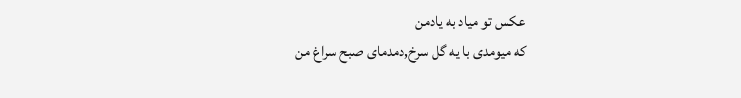عکس تو میاد به یادمن
که میومدی با یه گل سرخ,دمدمای صبح سراغ من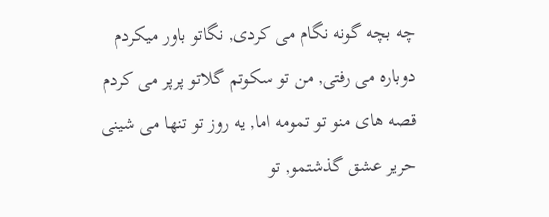چه بچه گونه نگام می کردی, نگاتو باور میکردم
دوباره می رفتی, من تو سکوتم گلاتو پرپر می کردم
قصه های منو تو تمومه اما, یه روز تو تنها می شینی
حریر عشق گذشتمو, تو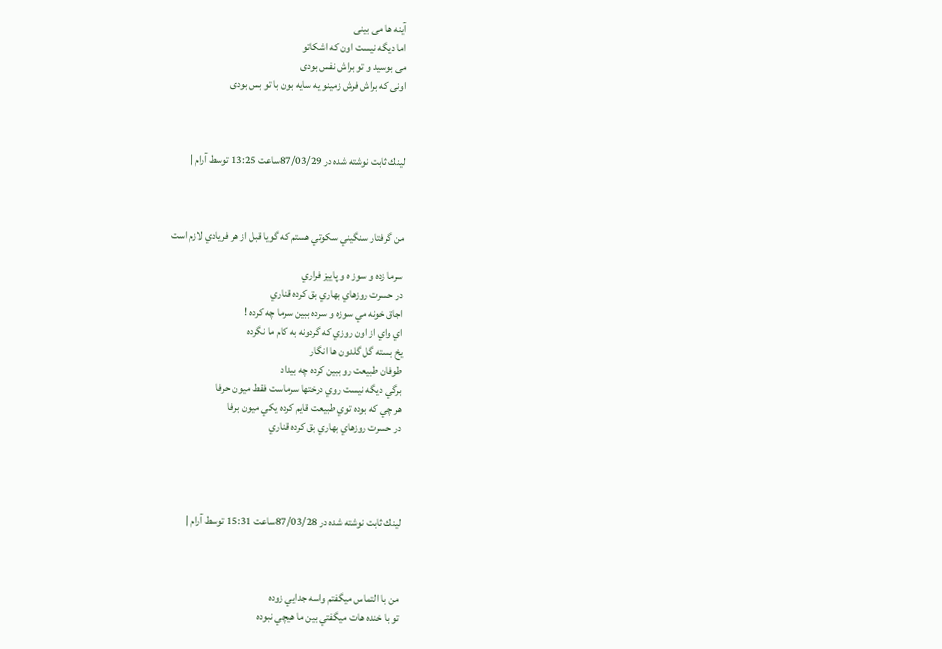آینه ها می بینی
اما دیگه نیست اون که اشکاتو
می بوسید و تو براش نفس بودی
اونی که براش فرش زمینو یه سایه بون با تو بس بودی



لينك ثابت نوشته شده در 87/03/29ساعت 13:25 توسط آرام |



من گرفتار سنگيني سکوتي هستم که گويا قبل از هر فريادي لازم است

سرما زده و سوز ه و پاييز فراري
در حسرت روزهاي بهاري بق کرده قناري
اجاق خونه مي سوزه و سرده ببين سرما چه کرده !
اي واي از اون روزي که گردونه به کام ما نگرده
يخ بسته گل گلدون ها انگار
طوفان طبيعت رو ببين کرده چه بيداد
برگي ديگه نيست روي درختها سرماست فقط ميون حرفا
هر چي که بوده توي طبيعت قايم کرده يکي ميون برفا
در حسرت روزهاي بهاري بق کرده قناري




لينك ثابت نوشته شده در 87/03/28ساعت 15:31 توسط آرام |



من با التماس ميگفتم واسه جدايي زوده
تو با خنده هات ميگفتي بين ما هيچي نبوده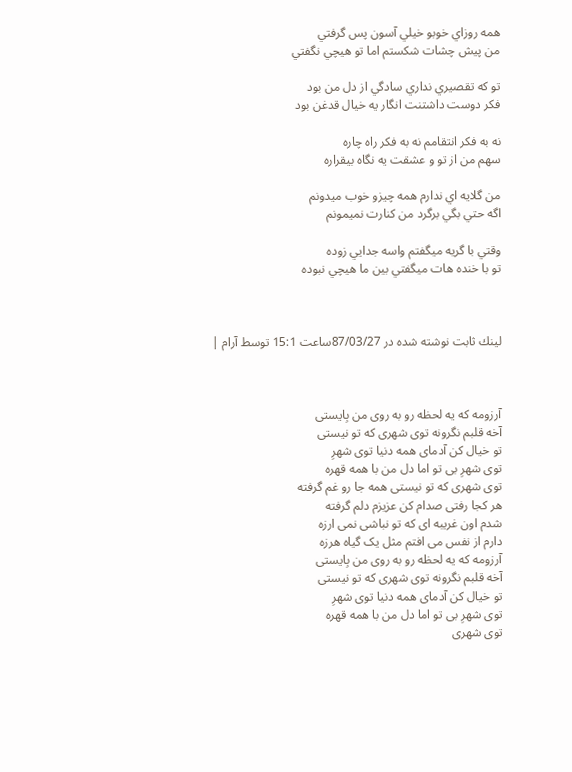همه روزاي خوبو خيلي آسون پس گرفتي
من پيش چشات شكستم اما تو هيچي نگفتي

تو كه تقصيري نداري سادگي از دل من بود
فكر دوست داشتنت انگار يه خيال قدغن بود

نه به فكر انتقامم نه به فكر راه چاره
سهم من از تو و عشقت يه نگاه بيقراره

من گلايه اي ندارم همه چيزو خوب ميدونم
اگه حتي بگي برگرد من كنارت نميمونم

وقتي با گريه ميگفتم واسه جدايي زوده
تو با خنده هات ميگفتي بين ما هيچي نبوده



لينك ثابت نوشته شده در 87/03/27ساعت 15:1 توسط آرام |



آرزومه که یه لحظه رو به روی من بِایستی
آخه قلبم نگرونه توی شهری که تو نیستی
تو خیال کن آدمای همه دنیا توی شهرِ
توی شهرِ بی تو اما دل من با همه قهره
توی شهری که تو نیستی همه جا رو غم گرفته
هر کجا رفتی صدام کن عزیزم دلم گرفته
شدم اون غریبه ای که تو نباشی نمی ارزه
دارم از نفس می افتم مثل یک گیاه هرزه
آرزومه که یه لحظه رو به روی من بِایستی
آخه قلبم نگرونه توی شهری که تو نیستی
تو خیال کن آدمای همه دنیا توی شهرِ
توی شهرِ بی تو اما دل من با همه قهره
توی شهری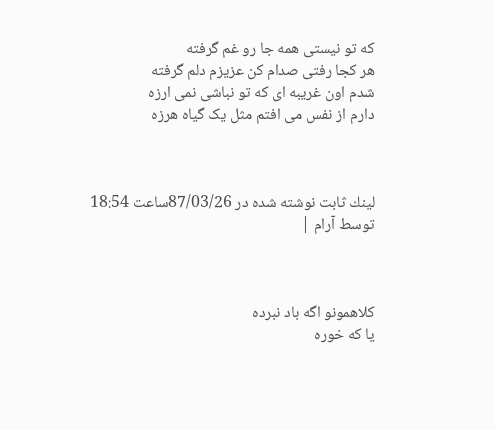که تو نیستی همه جا رو غم گرفته
هر کجا رفتی صدام کن عزیزم دلم گرفته
شدم اون غریبه ای که تو نباشی نمی ارزه
دارم از نفس می افتم مثل یک گیاه هرزه



لينك ثابت نوشته شده در 87/03/26ساعت 18:54 توسط آرام |



کلاهمونو اگه باد نبرده
یا که خوره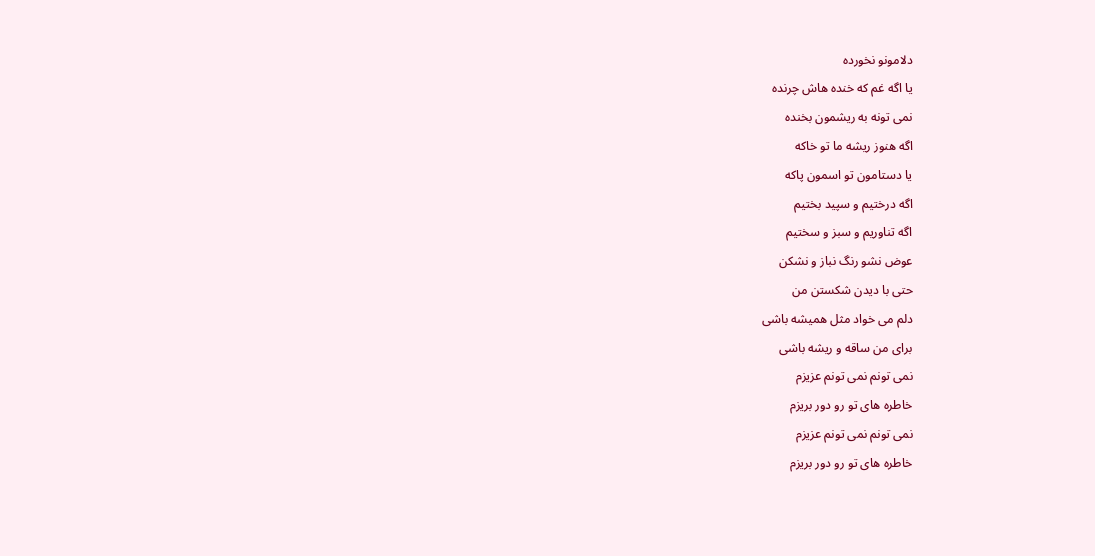دلامونو نخورده
یا اگه غم که خنده هاش چرنده
نمی تونه به ریشمون بخنده
اگه هنوز ریشه ما تو خاکه
یا دستامون تو اسمون پاکه
اگه درختیم و سپید بختیم
اگه تناوریم و سبز و سختیم
عوض نشو رنگ نباز و نشکن
حتی با دیدن شکستن من
دلم می خواد مثل همیشه باشی
برای من ساقه و ریشه باشی
نمی تونم نمی تونم عزیزم
خاطره های تو رو دور بریزم
نمی تونم نمی تونم عزیزم
خاطره های تو رو دور بریزم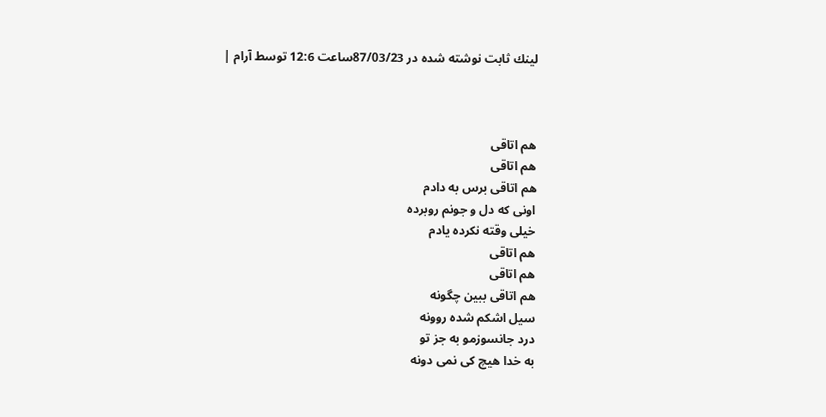لينك ثابت نوشته شده در 87/03/23ساعت 12:6 توسط آرام |



هم اتاقی
هم اتاقی
هم اتاقی برس به دادم
اونی که دل و جونم روبرده
خیلی وقته نکرده یادم
هم اتاقی
هم اتاقی
هم اتاقی ببین چگونه
سیل اشکم شده روونه
درد جانسوزمو به جز تو
به خدا هیچ کی نمی دونه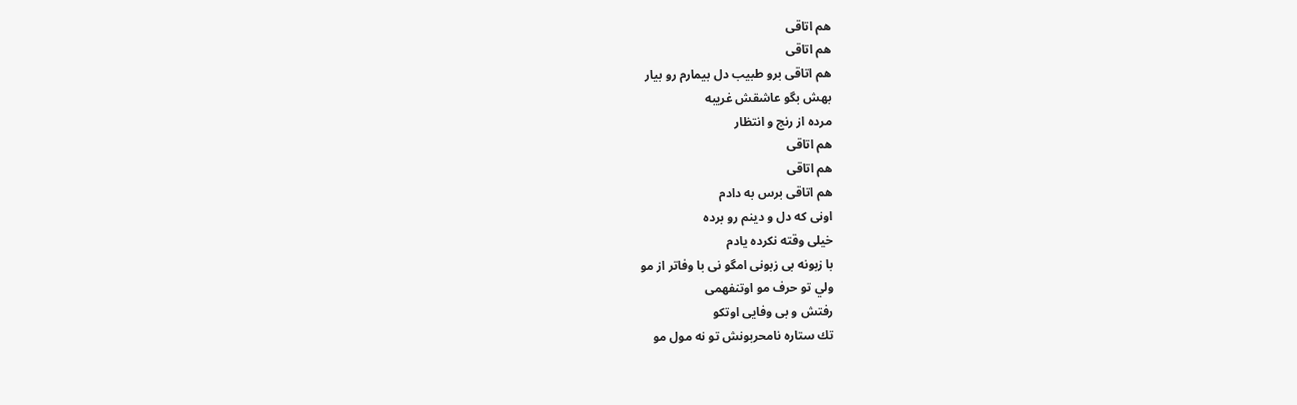هم اتاقی
هم اتاقی
هم اتاقی برو طبیب دل بیمارم رو بیار
بهش بگو عاشقش غریبه
مرده از رنج و انتظار
هم اتاقی
هم اتاقی
هم اتاقی برس به دادم
اونی که دل و دینم رو برده
خیلی وقته نکرده یادم
با زبونه بى زبونى امگو نى با وفاتر از مو
ولي تو حرف مو اوتنفهمى
رفتش و بى وفايى اوتكو
تك ستاره نامحربونش تو نه مول مو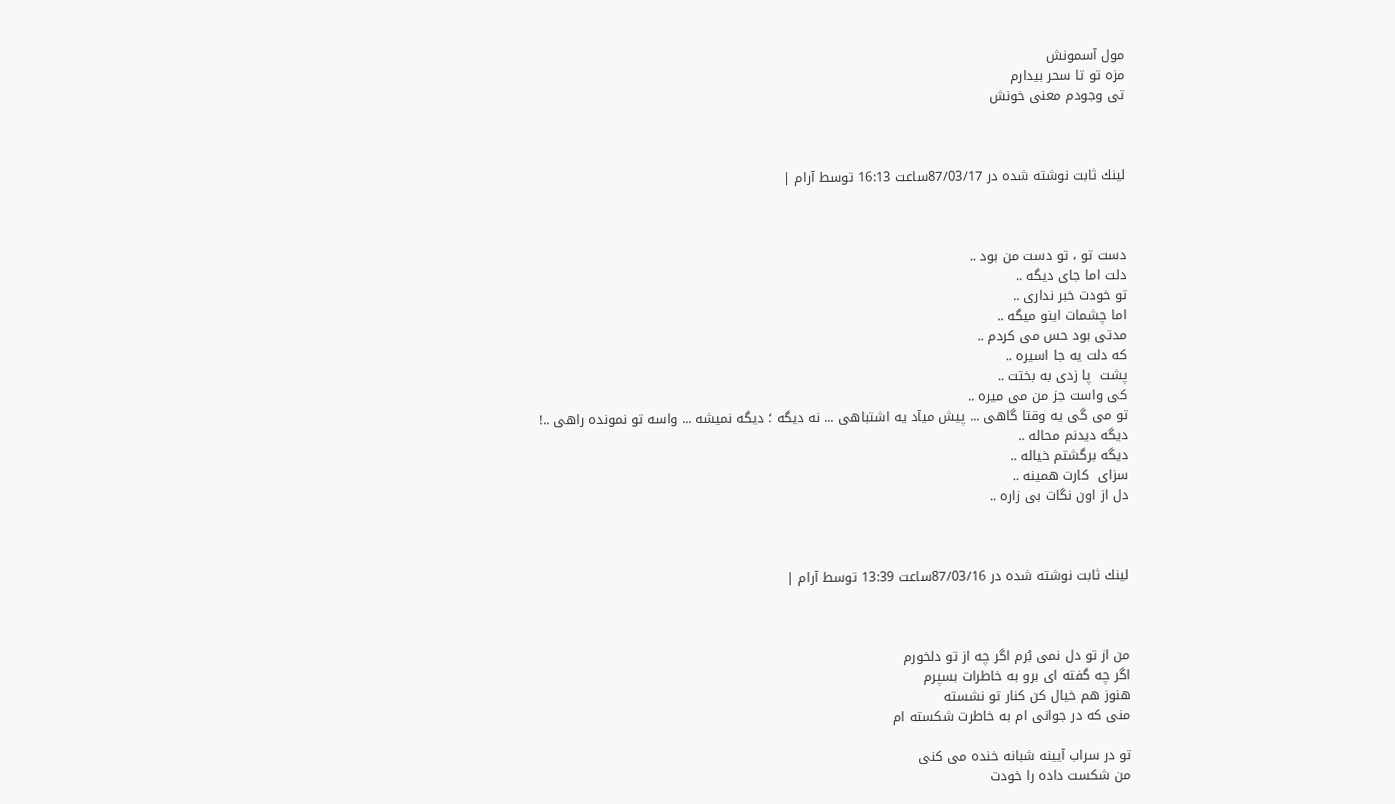مول آسمونش
مزه تو تا سحر بيدارم
تى وجودم معنى خونش



لينك ثابت نوشته شده در 87/03/17ساعت 16:13 توسط آرام |



دست تو ، تو دست من بود ..
دلت اما جای دیگه ..
تو خودت خبر نداری ..
اما چشمات اینو میگه ..
مدتی بود حس می کردم ..
که دلت یه جا اسیره ..
پشت  پا زدی به بختت ..
کی واست جز من می میره ..
تو می گی یه وقتا گاهی ... پیش میآد یه اشتباهی ... نه دیگه ؛ دیگه نمیشه ... واسه تو نمونده راهی ..!
دیگه دیدنم محاله ..
دیگه برگشتم خیاله ..
سزای  کارت همینه ..
دل از اون نگات بی زاره ..



لينك ثابت نوشته شده در 87/03/16ساعت 13:39 توسط آرام |



من از تو دل نمی بُرم اگر چه از تو دلخورم
اگر چه گفته ای برو به خاطرات بسپرم
هنوز هم خیال کن کنار تو نشسته
منی که در جوانی ام به خاطرت شکسته ام

تو در سراب آیینه شبانه خنده می کنی
من شکست داده را خودت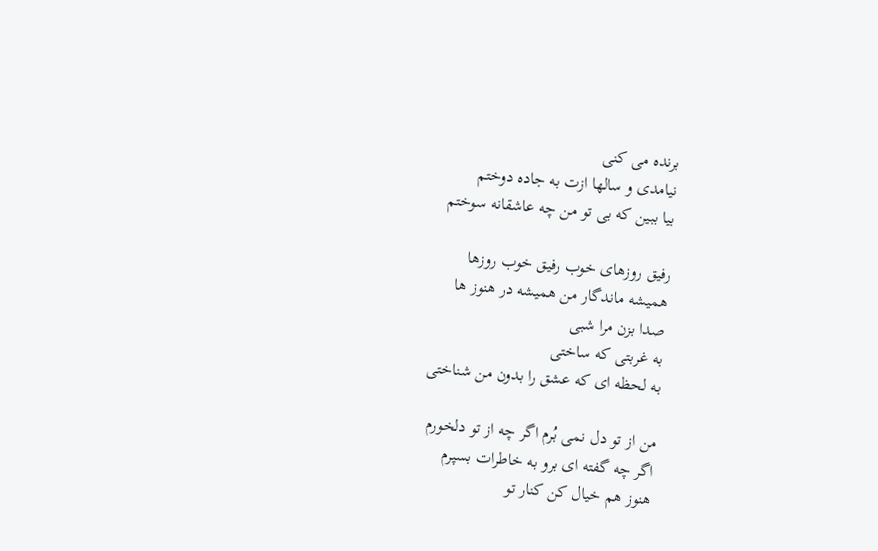برنده می کنی
نیامدی و سالها ازت به جاده دوختم
بیا ببین که بی تو من چه عاشقانه سوختم

رفیق روزهای خوب رفیق خوب روزها
همیشه ماندگار من همیشه در هنوز ها
صدا بزن مرا شبی
به غربتی که ساختی
به لحظه ای که عشق را بدون من شناختی

من از تو دل نمی بُرم اگر چه از تو دلخورم
اگر چه گفته ای برو به خاطرات بسپرم
هنوز هم خیال کن کنار تو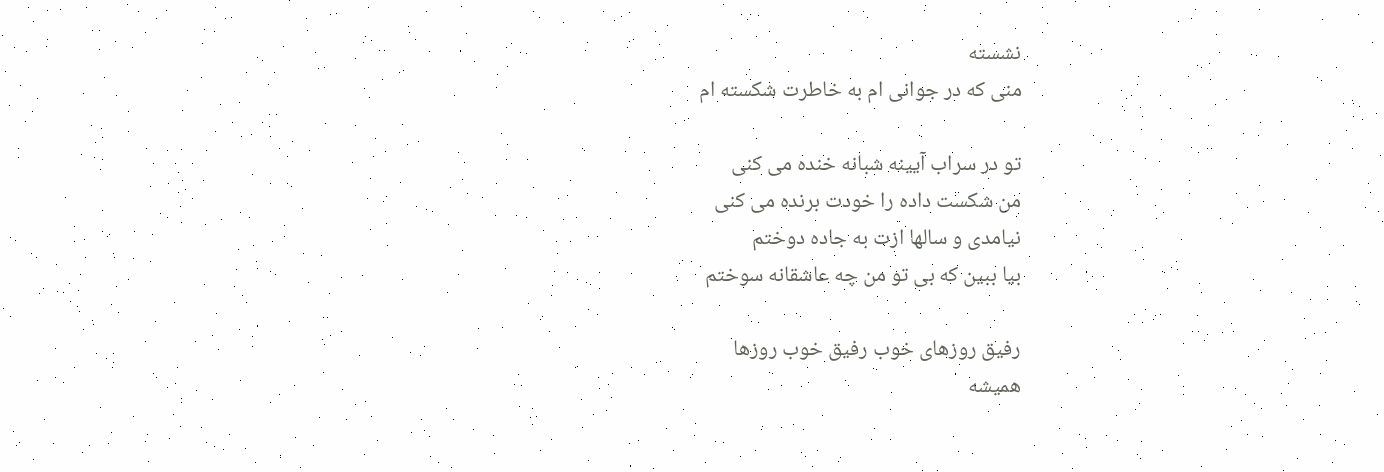نشسته
منی که در جوانی ام به خاطرت شکسته ام

تو در سراب آیینه شبانه خنده می کنی
من شکست داده را خودت برنده می کنی
نیامدی و سالها ازت به جاده دوختم
بیا ببین که بی تو من چه عاشقانه سوختم

رفیق روزهای خوب رفیق خوب روزها
همیشه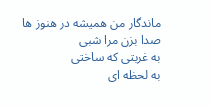ماندگار من همیشه در هنوز ها
صدا بزن مرا شبی
به غربتی که ساختی
به لحظه ای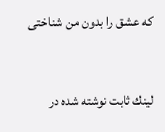که عشق را بدون من شناختی



لينك ثابت نوشته شده در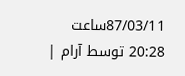87/03/11ساعت 20:28 توسط آرام |